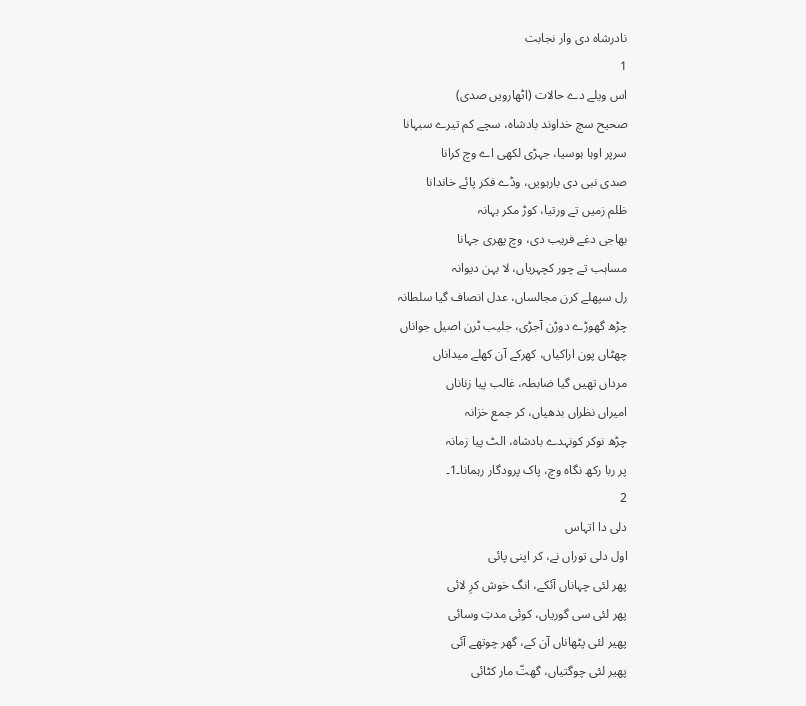نادرشاہ دی وار نجابت
1
اس ویلے دے حالات (اٹھارویں صدی)
صحیح سچ خداوند بادشاہ، سچے کم تیرے سبہانا
سرپر اوہا ہوسیا، جہڑی لکھی اے وچ کرانا
صدی نبی دی بارہویں، وڈے فکر پائے خاندانا
ظلم زمیں تے ورتیا، کوڑ مکر بہانہ
بھاجی دغے فریب دی، وچ پھری جہانا
مساہب تے چور کچہریاں، لا بہن دیوانہ
رل سپھلے کرن مجالساں، عدل انصاف گیا سلطانہ
چڑھ گھوڑے دوڑن آجڑی، جلیب ٹرن اصیل جواناں
چھٹاں پون اراکیاں، کھرکے آن کھلے میداناں
مرداں تھیں گیا ضابطہ، غالب پیا زناناں
امیراں نظراں بدھیاں، کر جمع خزانہ
چڑھ نوکر کونہدے بادشاہ، الٹ پیا زمانہ
پر ربا رکھ نگاہ وچ، پاک پرودگار رہمانا۔1۔
2
دلی دا اتہاس
اول دلی توراں نے، کر اپنی پائی
پھر لئی چہاناں آئکے، انگ خوش کرِ لائی
پھر لئی سی گوریاں، کوئی مدتِ وسائی
پھیر لئی پٹھاناں آن کے، گھر چوتھے آئی
پھیر لئی چوگتیاں، گھتّ مار کٹائی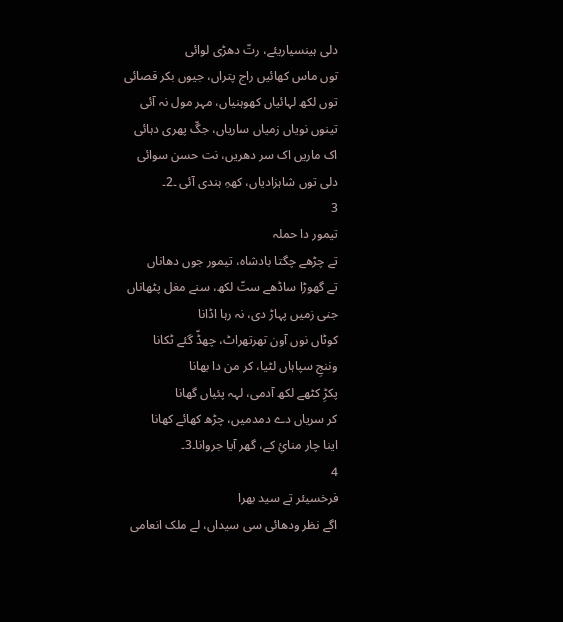دلی ہینسیاریئے، رتّ دھڑی لوائی
توں ماس کھائیں راج پتراں، جیوں بکر قصائی
توں لکھ لہائیاں کھوہنیاں، مہر مول نہ آئی
تینوں نویاں زمیاں ساریاں، جگّ پھری دہائی
اک ماریں اک سر دھریں، نت حسن سوائی
دلی توں شاہزادیاں، کھہِ ہندی آئی ۔2۔
3
تیمور دا حملہ
تے چڑھے چگتا بادشاہ، تیمور جوں دھاناں
تے گھوڑا ساڈھے ستّ لکھ، سنے مغل پٹھاناں
جنی زمیں پہاڑ دی، نہ رہا اڈانا
کوٹاں نوں آون تھرتھراٹ، چھڈّ گئے ٹکانا
وننجِ سپاہاں لٹیا، کر من دا بھانا
پکڑِ کٹھے لکھ آدمی، لہہ پئیاں گھانا
کر سریاں دے دمدمیں، چڑھ کھائے کھانا
اینا چار منائِ کے، گھر آیا جروانا۔3۔
4
فرخسیئر تے سید بھرا
اگے نظر ودھائی سی سیداں، لے ملک انعامی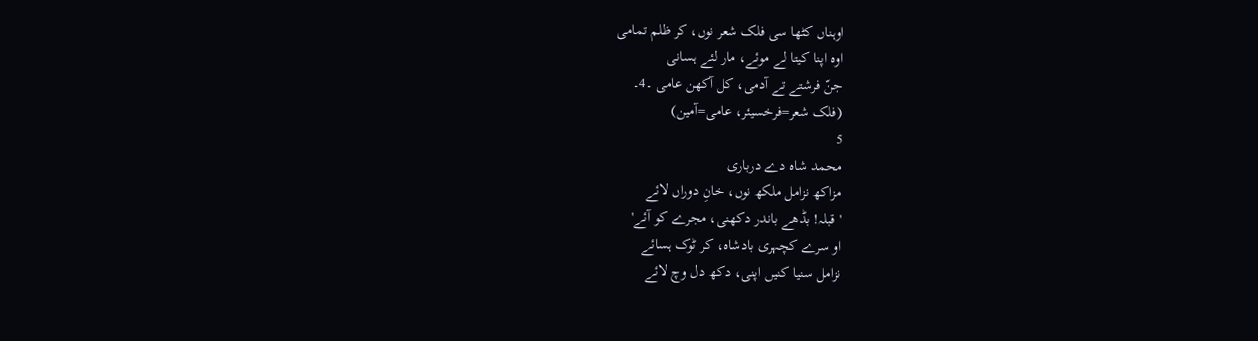اوہناں کٹھا سی فلک شعر نوں، کر ظلم تمامی
اوہ اپنا کیتا لے موئے، مار لئے ہسانی
جنّ فرشتے تے آدمی، کل آکھن عامی ۔4۔
(فلک شعر=فرخسیئر، عامی=آمین)
5
محمد شاہ دے درباری
مزاکھ نزامل ملکھ نوں، خانِ دوراں لائے
'قبلہ! بڈھے باندر دکھنی، مجرے کو آئے'
او سرے کچہری بادشاہ، کر ٹوک ہسائے
نزامل سنیا کنیں اپنی، دکھ دل وچ لائے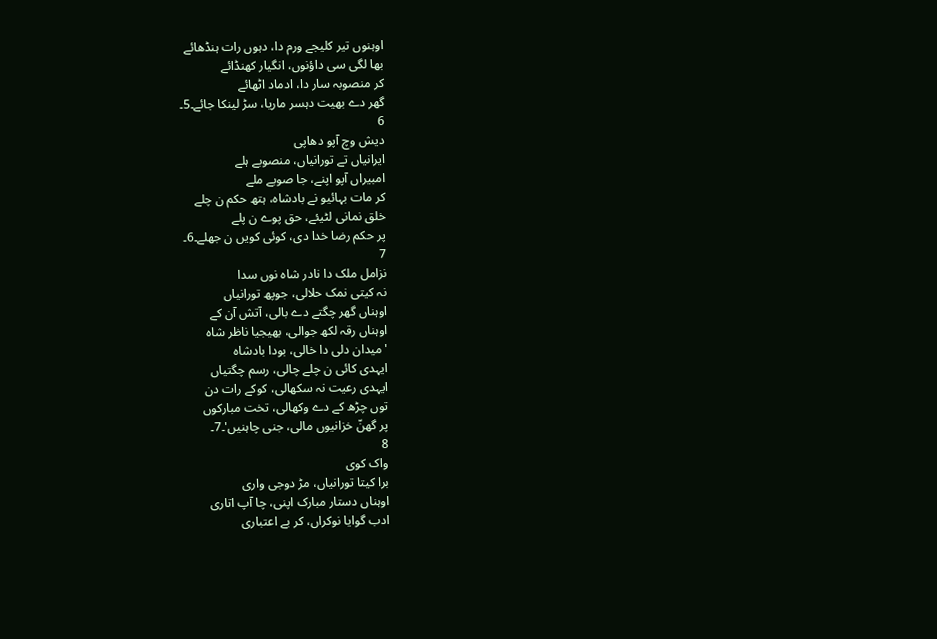اوہنوں تیر کلیجے ورم دا، دہوں رات ہنڈھائے
بھا لگی سی داؤنوں، انگیار کھنڈائے
کر منصوبہ سار دا، ادماد اٹھائے
گھر دے بھیت دہسر ماریا، سڑ لینکا جائے۔5۔
6
دیش وچ آپو دھاپی
ایرانیاں تے تورانیاں، منصوبے ہلے
امبیراں آپو اپنے، جا صوبے ملے
کر مات بہائیو نے بادشاہ، ہتھ حکم ن چلے
خلق نمانی لٹیئے، حق پوے ن پلے
پر حکم رضا خدا دی، کوئی کویں ن جھلے۔6۔
7
نزامل ملک دا نادر شاہ نوں سدا
نہ کیتی نمک حلالی، جوپھ تورانیاں
اوہناں گھر چگتے دے بالی، آتش آن کے
اوہناں رقہ لکھ جوالی، بھیجیا ناظر شاہ
'میدان دلی دا خالی، بودا بادشاہ
ایہدی کائی ن چلے چالی، رسم چگتیاں
ایہدی رعیت نہ سکھالی، کوکے رات دن
توں چڑھ کے دے وکھالی، تخت مبارکوں
پر گھنّ خزانیوں مالی، جنی چاہنیں'۔7۔
8
واک کوی
برا کیتا تورانیاں، مڑ دوجی واری
اوہناں دستار مبارک اپنی، چا آپ اتاری
ادب گوایا نوکراں، کر بے اعتباری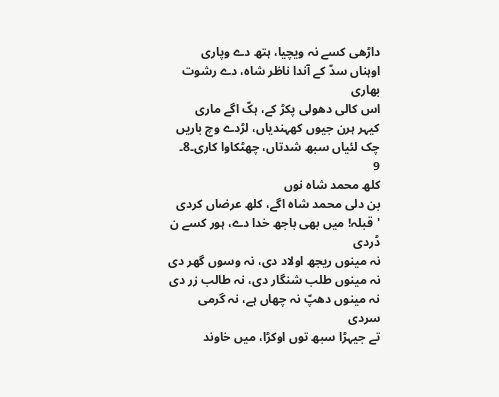داڑھی کسے نہ ویچیا، ہتھ دے وپاری
اوہناں سدّ کے آندا ناظر شاہ، دے رشوت بھاری
اس کالی دھولی پکڑ کے، ہکّ اگے ماری
کیہر ہرن جیوں کھہندیاں، لڑدے وچ باریں
چک لئیاں سبھ شدتاں، چھٹکاوا کاری۔8۔
9
کلھ محمد شاہ نوں
بن دلی محمد شاہ اگے، کلھ عرضاں کردی
'قبلہ! میں بھی باجھ خدا دے، ہور کسے ن ڈردی
نہ مینوں ریجھ اولاد دی، نہ وسوں گھر دی
نہ مینوں طلب شنگار دی، نہ طالب زر دی
نہ مینوں دھپّ نہ چھاں ہے، نہ گرمی سردی
تے جیہڑا سبھ توں اوکڑا، میں خاوند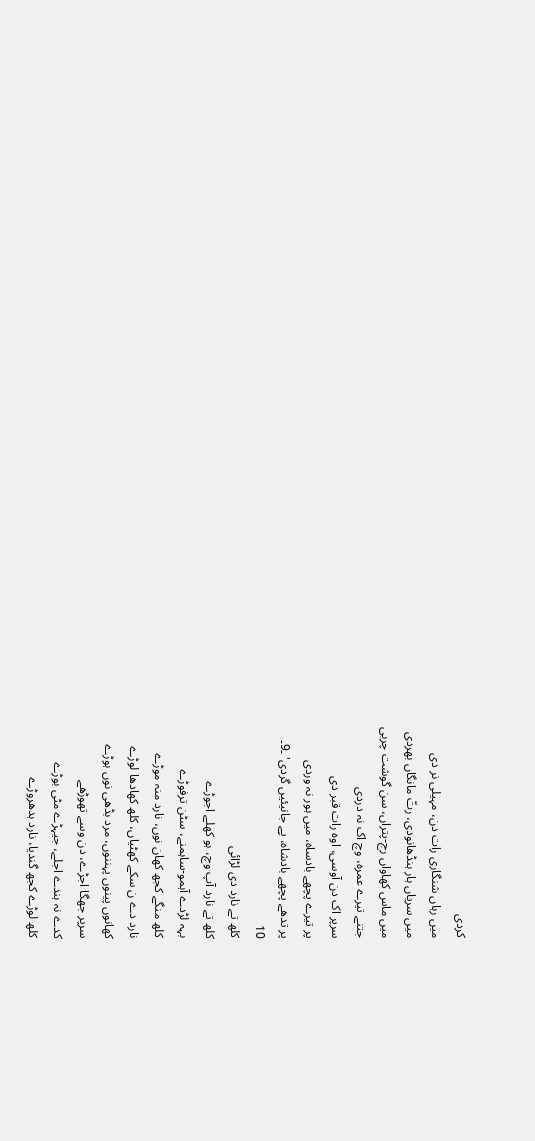کردی
میں رہاں شنگاری رات دن، مہیلی نر دی
میں سریاں ہار ہنڈھانودی، رتّ مانگاں بھردی
میں ماس کھاواں رج-پتراں، سن گوشت چربی
جتنے تیرے عمرہ، وچ اک نہ دردی
سرپر اک دن آوسی، اوہ رات قبر دی
پر تیرے پچھے بادساہ، میں ہور نہ وردی
پر تدھے پچھے بادشاہ، پے جانیئیں گردی' ۔9۔
10
کلھ تے نارد دی لڑائی
کلھ تے نارد آپ وچ، ہو کھلے اجوڑے
بہہ لڑدے آہمو-ساہمنے، سٹن ترفوڑے
کلھ منگے کجھ کھان نوں، نارد منہ موڑے
نارد دے ن سکے کھٹیاں، کلھ کھادھا لوڑے
کھانوں پینوں پہننوں، مرد بڈھی نوں ہوڑے
سرپر جھگا اجڑے، دن وسے تھوڑھے
کدے نہ ہندے اجلے، جیہڑے مٹی بوڑے
کلھ لوڑے کجھ گندیا، نارد ہدھروڑے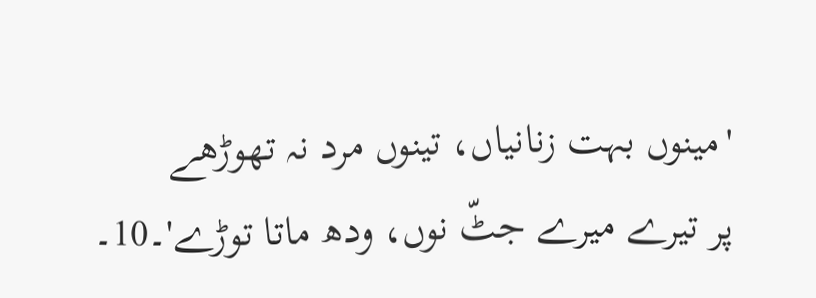'مینوں بہت زنانیاں، تینوں مرد نہ تھوڑھے
پر تیرے میرے جٹّ نوں، ودھ ماتا توڑے'۔10۔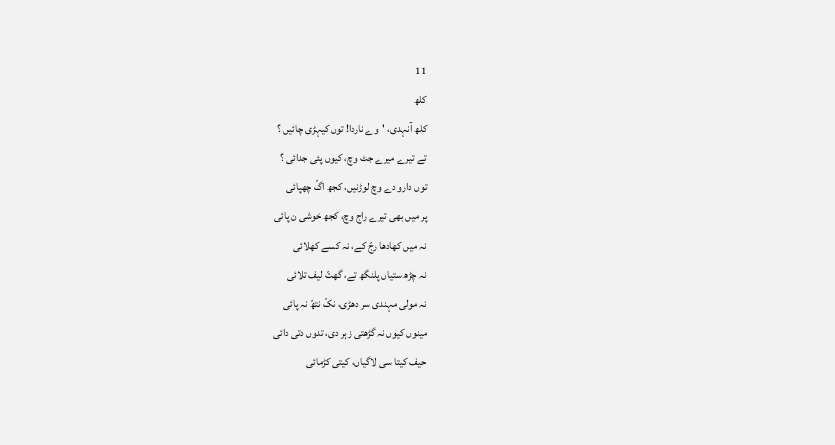11
کلھ
کلھ آنہدی، 'وے ناردا! توں کیہڑی چائیں ؟
تے تیرے میرے جٹ وچ، کیوں پئی جدائی ؟
توں دارو دے وچ لوڑنیں، کجھ اگّ چھپائی
پر میں بھی تیرے راج وچ، کجھ خوشی ن پائی
نہ میں کھادھا رجّ کے، نہ کسے کھلائی
نہ چڑھ ستیاں پلنگھ تے، گھتّ لیف تلائی
نہ مولی مہندی سر دھڑی، نکّ نتھّ نہ پائی
مینوں کیوں نہ گڑھتی زہر دی، تدوں دتی دائی
حیف کیتا سی لاگیاں، کیتی کڑمائی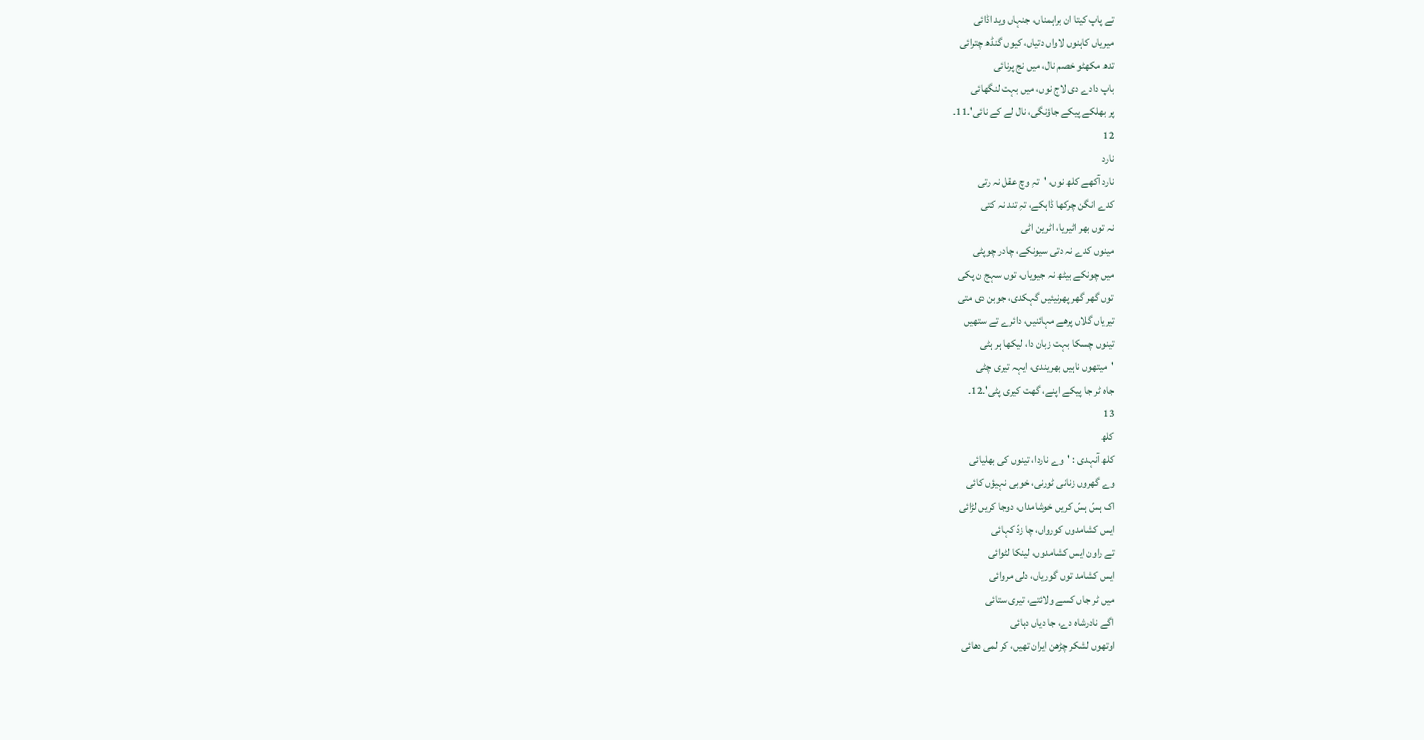تے پاپ کیتا ان براہمناں، جنہاں وید اڈائی
میریاں کاہنوں لاواں دتیاں، کیوں گنڈھ چترائی
تدھ مکھٹو خصم نال، میں نج پرنائی
باپ دادے دی لاج نوں، میں بہت لنگھائی
پر بھلکے پیکے جاؤنگی، نال لے کے نائی'۔11۔
12
نارد
نارد آکھے کلھ نوں، 'تہِ وچ عقل نہ رتی
کدے انگن چرکھا ڈاہکے، تہِ تند نہ کتی
نہ توں بھر اٹیریا، اٹرین اٹی
مینوں کدے نہ دتی سیونکے، چادر چوپٹی
میں چونکے بیٹھ نہ جیویاں، توں سہج ن پکی
توں گھر گھر پھرنیئیں گہکدی، جوبن دی متی
تیریاں گلاں پرھے مہائنیں، دائرے تے ستھیں
تینوں چسکا بہت زبان دا، لیکھا ہر ہٹی
'میتھوں ناہیں بھریندی، ایہہ تیری چٹی
جاہ ٹر جا پیکے اپنے، گھت کیری پٹی'۔12۔
13
کلھ
کلھ آنہدی : 'وے ناردا، تینوں کی بھلیائی
وے گھروں زنانی ٹورنی، خوبی نہیؤں کائی
اک ہسّ ہسّ کریں خوشامداں، دوجا کریں لڑائی
ایس کشامدوں کورواں، چا زدّ کہائی
تے راون ایس کشامدوں، لینکا لٹوائی
ایس کشامد توں گوریاں، دلی مروائی
میں ٹر جاں کسے ولائتے، تیری ستائی
اگے نادرشاہ دے، جا دیاں دہائی
اوتھوں لشکر چڑھن ایران تھیں، کر لمی دھائی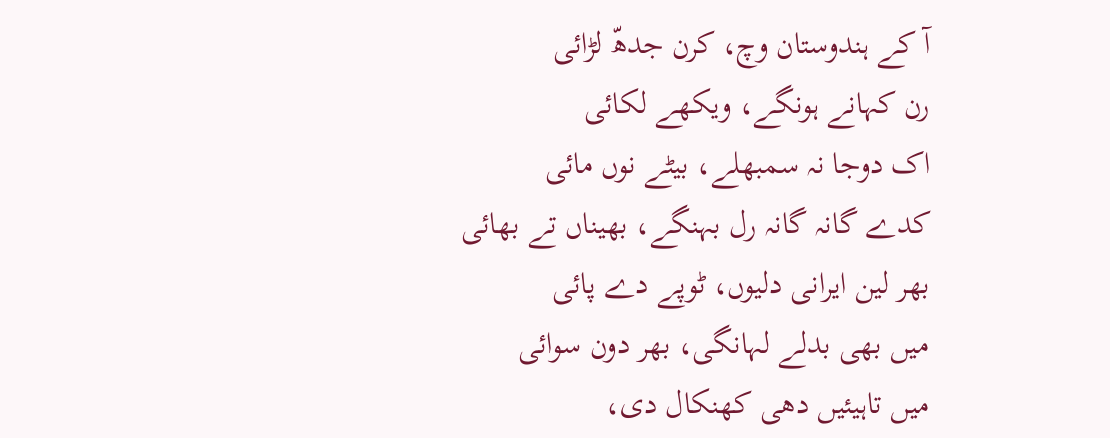آ کے ہندوستان وچ، کرن جدھّ لڑائی
رن کہانے ہونگے، ویکھے لکائی
اک دوجا نہ سمبھلے، بیٹے نوں مائی
کدے گانہ گانہ رل بہنگے، بھیناں تے بھائی
بھر لین ایرانی دلیوں، ٹوپے دے پائی
میں بھی بدلے لہانگی، بھر دون سوائی
میں تاہیئیں دھی کھنکال دی،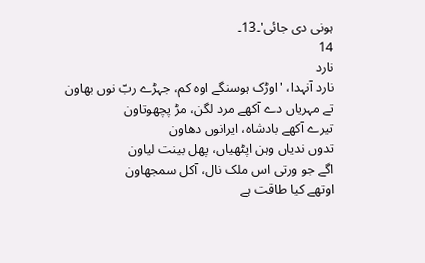ہونی دی جائی'۔13۔
14
نارد
نارد آنہدا، 'اوڑک ہوسنگے اوہ کم، جہڑے ربّ نوں بھاون
تے مہریاں دے آکھے مرد لگن، مڑ پچھوتاون
تیرے آکھے بادشاہ، ایرانوں دھاون
تدوں ندیاں وہن اپٹھیاں، پھل بینت لیاون
اگے جو ورتی اس ملک نال، آکل سمجھاون
اوتھے کیا طاقت ہے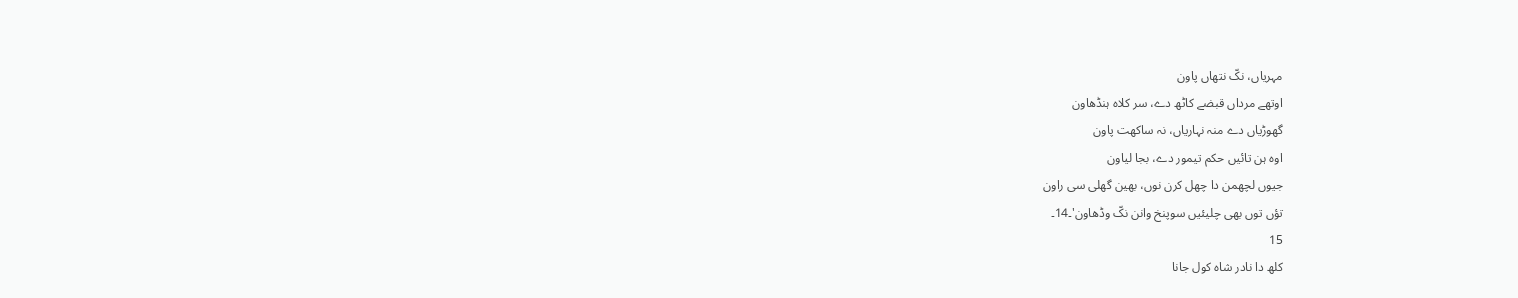مہریاں، نکّ نتھاں پاون
اوتھے مرداں قبضے کاٹھ دے، سر کلاہ ہنڈھاون
گھوڑیاں دے منہ نہاریاں، نہ ساکھت پاون
اوہ ہن تائیں حکم تیمور دے، بجا لیاون
جیوں لچھمن دا چھل کرن نوں، بھین گھلی سی راون
تؤں توں بھی چلیئیں سوپنخ وانن نکّ وڈھاون'۔14۔
15
کلھ دا نادر شاہ کول جانا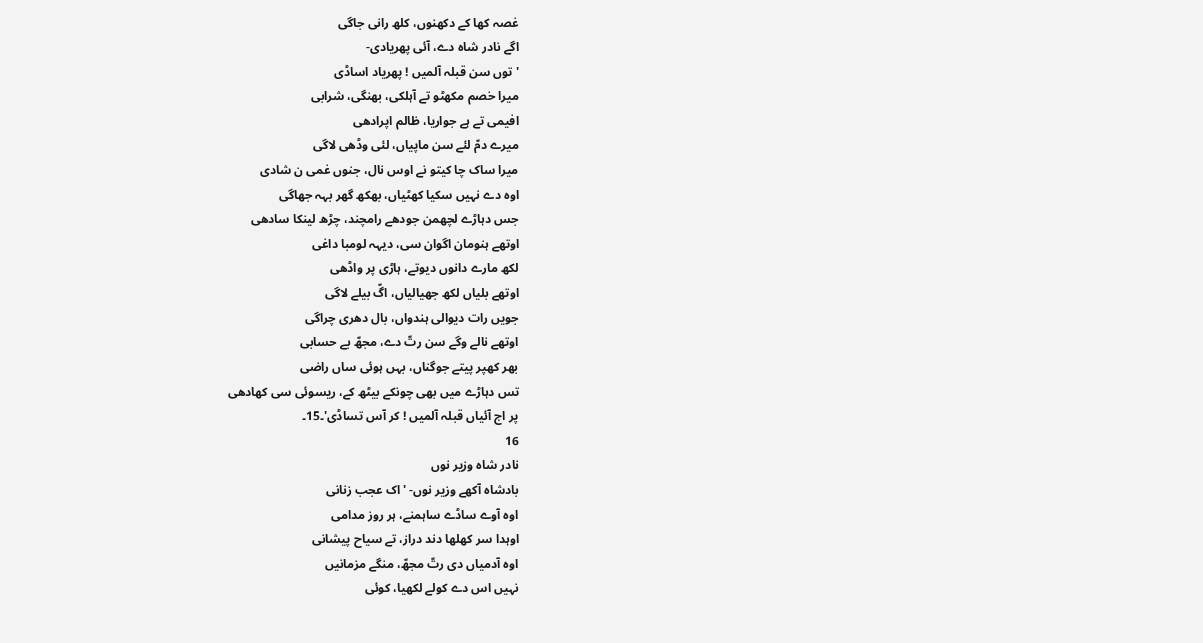غصہ کھا کے دکھنوں، کلھ رانی جاگی
اگے نادر شاہ دے، آئی پھریادی-
'توں سن قبلہ آلمیں ! پھریاد اساڈی
میرا خصم مکھٹو تے آہلکی، بھنگی، شرابی
افیمی تے ہے جواریا، ظالم اپرادھی
میرے دمّ لئے سن ماپیاں، لئی وڈھی لاگی
میرا ساک چا کیتو نے اوس نال، جنوں غمی ن شادی
اوہ دے نہیں سکیا کھٹیاں، بھکھ گھر بہہ جھاگی
جس دہاڑے لچھمن جودھے رامچند، چڑھ لینکا سادھی
اوتھے ہنومان اگوان سی، دیہہ لومبا داغی
لکھ مارے دانوں دیوتے، ہاڑی پر واڈھی
اوتھے بلیاں لکھ جھیالیاں، اگّ بیلے لاگی
جویں رات دیوالی ہندواں، بال دھری چراگی
اوتھے نالے وگے سن رتّ دے، مجھّ بے حسابی
بھر کھپر پیتے جوگناں، بہں ہوئی ساں راضی
تس دہاڑے میں بھی چونکے بیٹھ کے، ریسوئی سی کھادھی
پر اج آئیاں قبلہ آلمیں ! کر آس تساڈی'۔15۔
16
نادر شاہ وزیر نوں
بادشاہ آکھے وزیر نوں- 'اک عجب زنانی
اوہ آوے ساڈے ساہمنے، ہر روز مدامی
اوہدا سر کھلھا دند دراز، تے سیاح پیشانی
اوہ آدمیاں دی رتّ مجھّ، منگے مزمانیں
نہیں اس دے کولے لکھیا، کوئی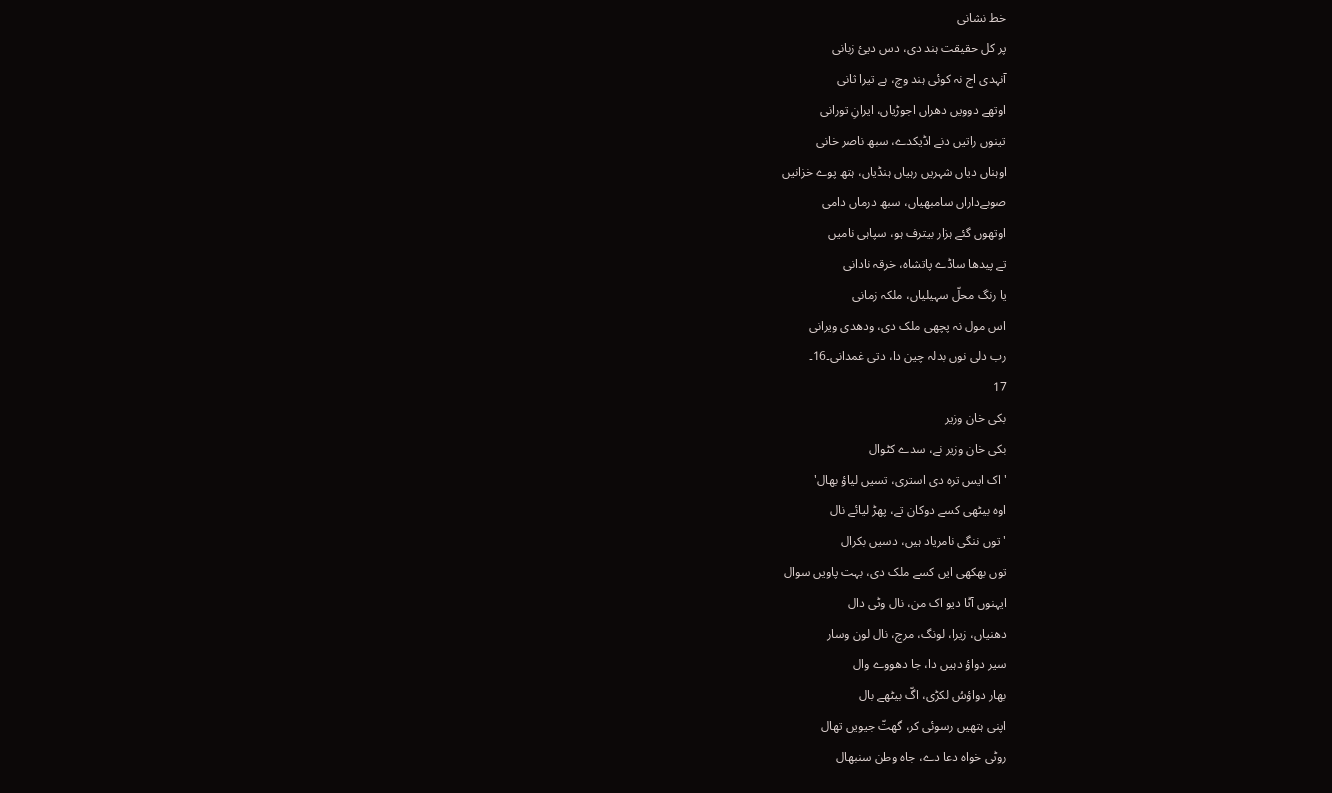خط نشانی
پر کل حقیقت ہند دی، دس دیئ زبانی
آنہدی اج نہ کوئی ہند وچ، ہے تیرا ثانی
اوتھے دوویں دھراں اجوڑیاں، ایرانِ تورانی
تینوں راتیں دنے اڈیکدے، سبھ ناصر خانی
اوہناں دیاں شہریں رہیاں ہنڈیاں، ہتھ پوے خزانیں
صوبےداراں سامبھیاں، سبھ درماں دامی
اوتھوں گئے ہزار بیترف ہو، سپاہی نامیں
تے پیدھا ساڈے پاتشاہ، خرقہ نادانی
یا رنگ محلّ سہیلیاں، ملکہ زمانی
اس مول نہ پچھی ملک دی، ودھدی ویرانی
رب دلی نوں بدلہ چین دا، دتی غمدانی۔16۔
17
بکی خان وزیر
بکی خان وزیر نے، سدے کٹوال
'اک ایس ترہ دی استری، تسیں لیاؤ بھال'
اوہ بیٹھی کسے دوکان تے، پھڑ لیائے نال
'توں ننگی نامریاد ہیں، دسیں بکرال
توں بھکھی ایں کسے ملک دی، بہت پاویں سوال
ایہنوں آٹا دیو اک من، نال وٹی دال
دھنیاں، زیرا، لونگ، مرچ، نال لون وسار
سیر دواؤ دہیں دا، جا دھووے وال
بھار دواؤسُ لکڑی، اگّ بیٹھے بال
اپنی ہتھیں رسوئی کر، گھتّ جیویں تھال
روٹی خواہ دعا دے، جاہ وطن سنبھال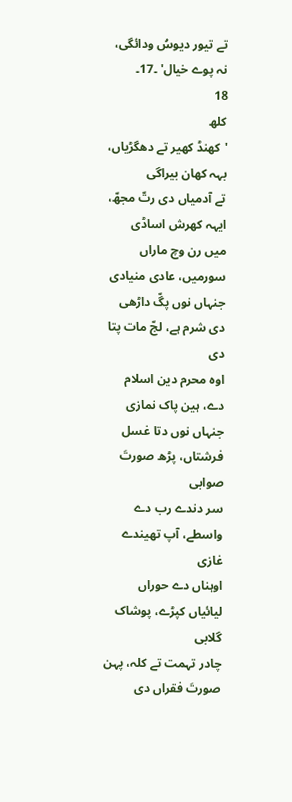تے تیور دیوسُ ودائگی، نہ پوے خیال' ۔17۔
18
کلھ
'کھنڈ کھیر تے دھگڑیاں، بہہ کھان بیراگی
تے آدمیاں دی رتّ مجھّ، ایہہ کھرش اساڈی
میں رن وچ ماراں سورمیں، عادی منیادی
جنہاں نوں پگّ داڑھی دی شرم ہے، لجّ مات پتا دی
اوہ محرم دین اسلام دے، ہین پاک نمازی
جنہاں نوں دتا غسل فرشتاں، پڑھ صورتَ صوابی
سر دندے رب دے واسطے، آپ تھیندے غازی
اوہناں دے حوراں لیائیاں کپڑے، پوشاک گلابی
چادر تہمت تے کلہ، پہن صورتَ فقراں دی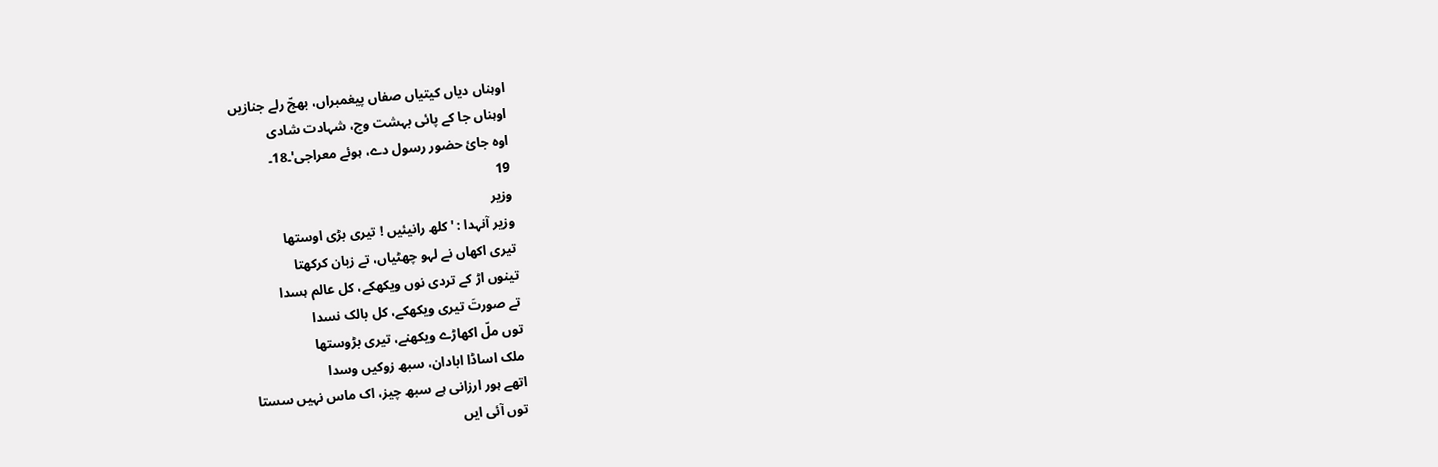اوہناں دیاں کیتیاں صفاں پیغمبراں، بھجّ رلے جنازیں
اوہناں جا کے پائی بہشت وچ، شہادت شادی
اوہ جائ حضور رسول دے، ہوئے معراجی'۔18۔
19
وزیر
وزیر آنہدا : 'کلھ رانیئیں ! تیری بڑی اوستھا
تیری اکھاں نے لہو چھٹیاں، تے زبان کرکھتا
تینوں اڑ کے تردی نوں ویکھکے، کل عالم ہسدا
تے صورتَ تیری ویکھکے، کل بالک نسدا
توں ملّ اکھاڑے ویکھنے، تیری بڑوستھا
ملک اساڈا ابادان، سبھ زوکیں وسدا
اتھے ہور ارزانی ہے سبھ چیز، اک ماس نہیں سستا
توں آئی ایں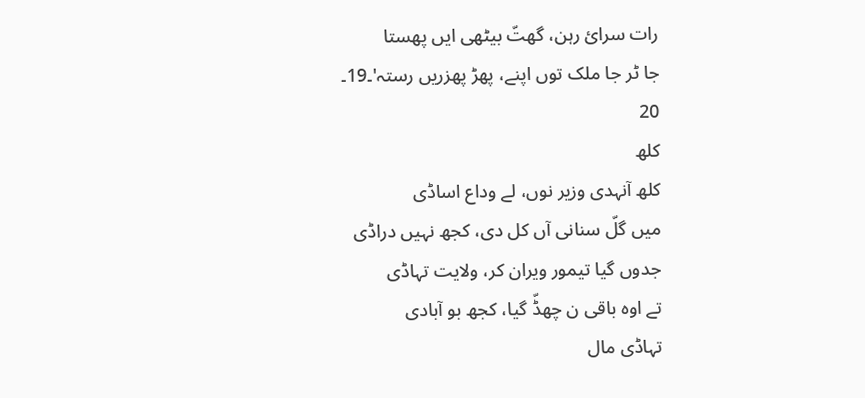رات سرائ رہن، گھتّ بیٹھی ایں پھستا
جا ٹر جا ملک توں اپنے، پھڑ پھزریں رستہ'۔19۔
20
کلھ
کلھ آنہدی وزیر نوں، لے وداع اساڈی
میں گلّ سنانی آں کل دی، کجھ نہیں دراڈی
جدوں گیا تیمور ویران کر، ولایت تہاڈی
تے اوہ باقی ن چھڈّ گیا، کجھ بو آبادی
تہاڈی مال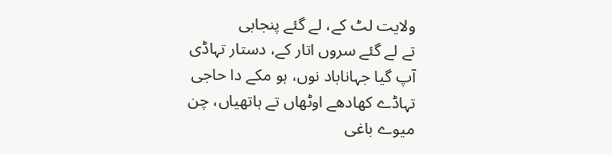ولایت لٹ کے، لے گئے پنجابی
تے لے گئے سروں اتار کے، دستار تہاڈی
آپ گیا جہاناباد نوں، ہو مکے دا حاجی
تہاڈے کھادھے اوٹھاں تے ہاتھیاں، چن میوے باغی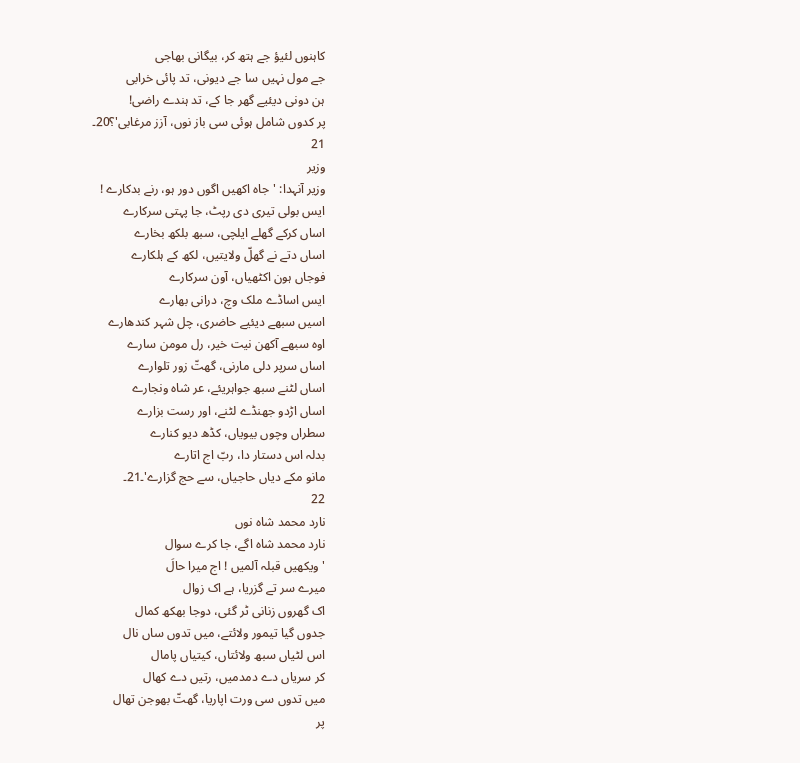کاہنوں لئیؤ جے ہتھ کر، بیگانی بھاجی
جے مول نہیں سا جے دیونی، تد پائی خرابی
ہن دونی دیئیے گھر جا کے، تد ہندے راضی!
پر کدوں شامل ہوئی سی باز نوں، آزز مرغابی'؟20۔
21
وزیر
وزیر آنہدا: 'جاہ اکھیں اگوں دور ہو، رنے بدکارے !
ایس بولی تیری دی رپٹ، جا پہتی سرکارے
اساں کرکے گھلے ایلچی، سبھ بلکھ بخارے
اساں دتے نے گھلّ ولایتیں، لکھ کے ہلکارے
فوجاں ہون اکٹھیاں، آون سرکارے
ایس اساڈے ملک وچ، درانی بھارے
اسیں سبھے دیئیے حاضری، چل شہر کندھارے
اوہ سبھے آکھن نیت خیر، رل مومن سارے
اساں سرپر دلی مارنی، گھتّ زور تلوارے
اساں لٹنے سبھ جواہریئے، عر شاہ ونجارے
اساں اڑدو جھنڈے لٹنے، اور رست بزارے
سطراں وچوں بیویاں، کڈھ دیو کنارے
بدلہ اس دستار دا، ربّ اج اتارے
مانو مکے دیاں حاجیاں، سے حج گزارے'۔21۔
22
نارد محمد شاہ نوں
نارد محمد شاہ اگے، جا کرے سوال
'ویکھیں قبلہ آلمیں ! اج میرا حالَ
میرے سر تے گزریا، ہے اک زوال
اک گھروں زنانی ٹر گئی، دوجا بھکھ کمال
جدوں گیا تیمور ولائتے، میں تدوں ساں نال
اس لٹیاں سبھ ولائتاں، کیتیاں پامال
کر سریاں دے دمدمیں، رتیں دے کھال
میں تدوں سی ورت اپاریا، گھتّ بھوجن تھال
پر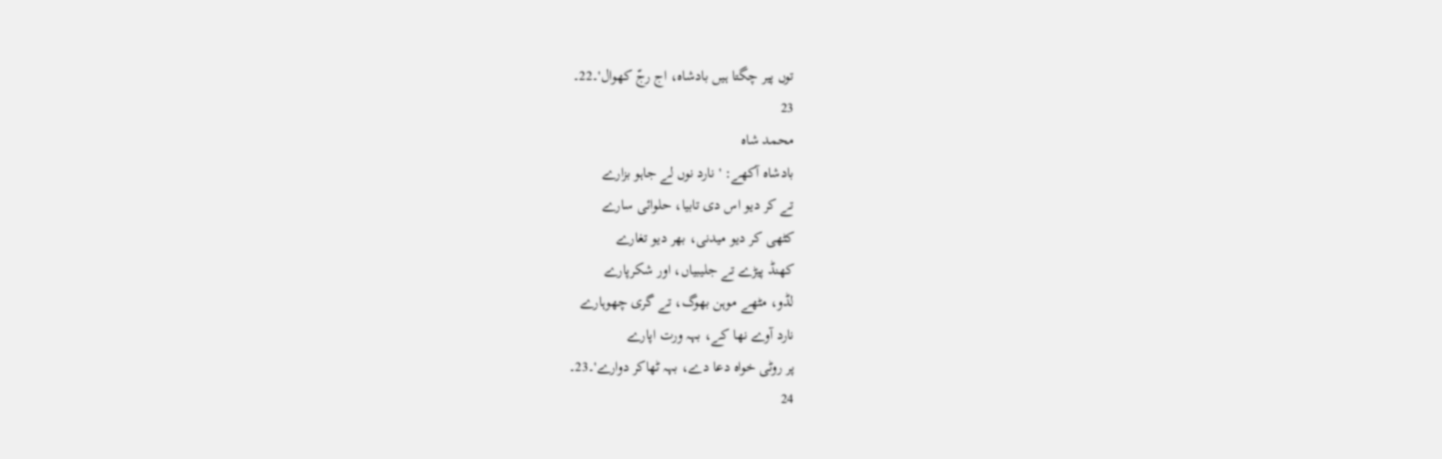توں پیر چگتا ہیں بادشاہ، اج رجّ کھوال'۔22۔
23
محمد شاہ
بادشاہ آکھے: 'نارد نوں لے جاہو بزارے
تے کر دیو اس دی تابیا، حلوائی سارے
کٹھی کر دیو میدنی، بھر دیو تغارے
کھنڈ پیڑے تے جلیبیاں، اور شکرپارے
لڈو، مٹھے موہن بھوگ، تے گری چھوہارے
نارد آوے نھا کے، بہہ ورت اپارے
پر روٹی خواہ دعا دے، بہہ ٹھاکر دوارے'۔23۔
24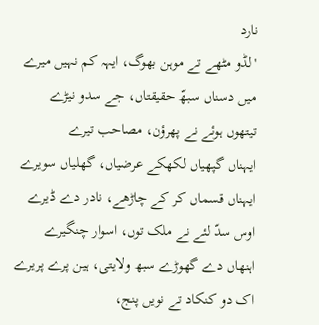نارد
'لڈو مٹھے تے موہن بھوگ، ایہہ کم نہیں میرے
میں دسناں سبھّ حقیقتاں، جے سدو نیڑے
تیتھوں ہوئے نے پھرؤن، مصاحب تیرے
ایہناں گپھیاں لکھکے عرضیاں، گھلیاں سویرے
ایہناں قسماں کر کے چاڑھے، نادر دے ڈیرے
اوس سدّ لئے نے ملک توں، اسوار چنگیرے
اہنھاں دے گھوڑے سبھ ولایتی، ہین پرے پریرے
اک دو کنکاد تے نویں پنج،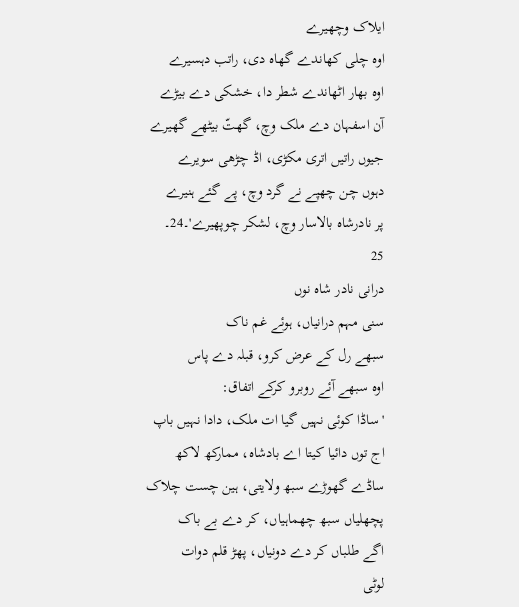ایلاک وچھیرے
اوہ چلی کھاندے گھاہ دی، راتب دہسیرے
اوہ بھار اٹھاندے شطر دا، خشکی دے بیڑے
آن اسفہان دے ملک وچ، گھتّ بیٹھے گھیرے
جیوں راتیں اتری مکڑی، اڈ چڑھی سویرے
دہوں چن چھپے نے گرد وچ، پے گئے ہنیرے
پر نادرشاہ بالاسار وچ، لشکر چوپھیرے'۔24۔
25
درانی نادر شاہ نوں
سنی مہم درانیاں، ہوئے غم ناک
سبھے رل کے عرض کرو، قبلہ دے پاس
اوہ سبھے آئے روبرو کرکے اتفاق:
'ساڈا کوئی نہیں گیا ات ملک، دادا نہیں باپ
اج توں دائیا کیتا اے بادشاہ، ممارکھ لاکھ
ساڈے گھوڑے سبھ ولایتی، ہین چست چلاک
پچھلیاں سبھ چھماہیاں، کر دے بے باک
اگے طلباں کر دے دونیاں، پھڑ قلم دوات
لوٹی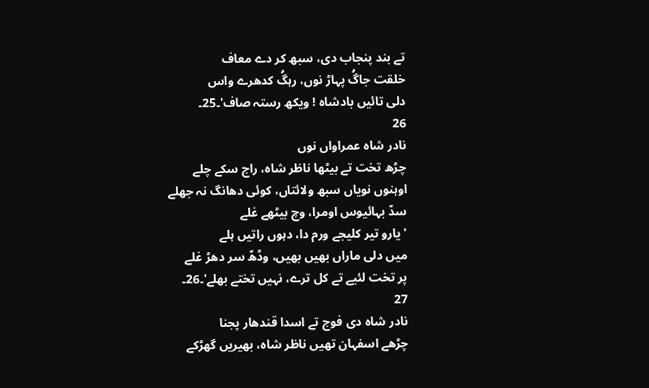تے بند پنجاب دی، سبھ کر دے معاف
خلقت جاگُ پہاڑ نوں، رہگُ کدھرے واس
دلی تائیں بادشاہ ! ویکھ رستہ صاف'۔25۔
26
نادر شاہ عمراواں نوں
چڑھ تخت تے بیٹھا ناظر شاہ، راج سکے چلے
اوہنوں نویاں سبھ ولائتاں، کوئی دھانگ نہ جھلے
سدّ بہائیوس اومرا، وچ بیٹھے غلے
'یارو تیر کلیجے ورم دا، دہوں راتیں ہلے
میں دلی ماراں بھیں بھیں، وڈھّ سر دھڑ غلے
پر تخت لئیے تے کل ترے، نہیں تختے بھلے'۔26۔
27
نادر شاہ دی فوج تے اسدا قندھار پجنا
چڑھے اسفہان تھیں ناظر شاہ، بھیریں گھڑکے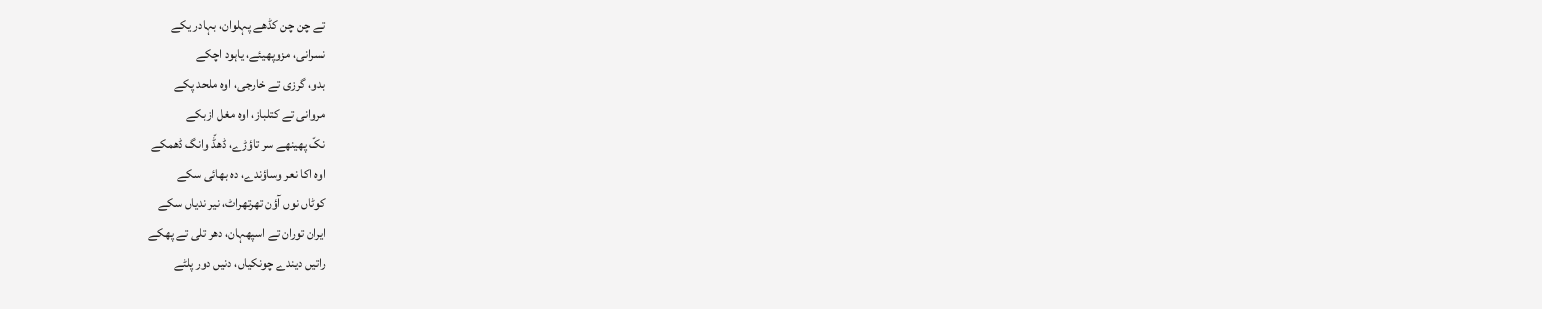تے چن چن کڈھے پہلوان، بہادر یکے
نسرانی، مزوپھیئے، یاہود اچکے
بدو، گرزی تے خارجی، اوہ ملحد پکے
مروانی تے کتلباز، اوہ مغل ازبکے
نکّ پھینھے سر تاؤڑے، ڈھڈّ وانگ ڈھمکے
اوہ اکا نعر وساؤندے، دہ بھائی سکے
کوٹاں نوں آؤن تھرتھراٹ، نیر ندیاں سکے
ایران توران تے اسپھہان، دھر تلی تے پھکے
راتیں دیندے چونکیاں، دنیں دور پلٹے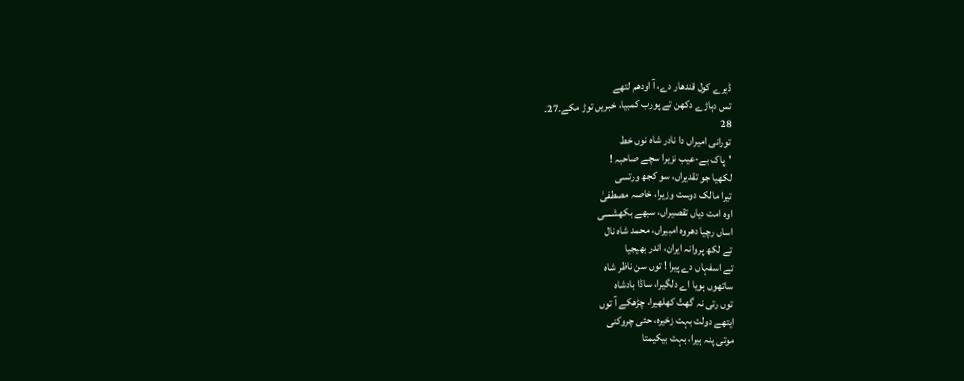ڈیرے کول قندھار دے، آ اودھم لتھے
تس دہاڑے دکھن تے پورب کمبیا، خبریں توڑ مکے۔27۔
28
تورانی امیراں دا نادر شاہ نوں خط
'پاک بے-عیب نزیرا سچے صاحبہ !
لکھیا جو تقدیراں، سو کجھ ورتسی
تیرا مالک دوست وزیرا، خاصہ مصطفیٰ
اوہ امت دیاں تقصیراں، سبھے بکھشسی
اساں رچیا دھروہ امبیراں، محمد شاہ نال
تے لکھ پروانہ ایران، اندر بھیجیا
تے اسفہاں دے پیرا ! توں سن ناظر شاہ
ساتھوں ہویا اے دلگیرا، ساڈا بادشاہ
توں رتی نہ گھتّ کھلھیرا، چڑھکے آ توں
ایتھے دولت بہت زخیرہ، حئی چروکنی
موتی پنہ ہیرا، بہت بیکیمتا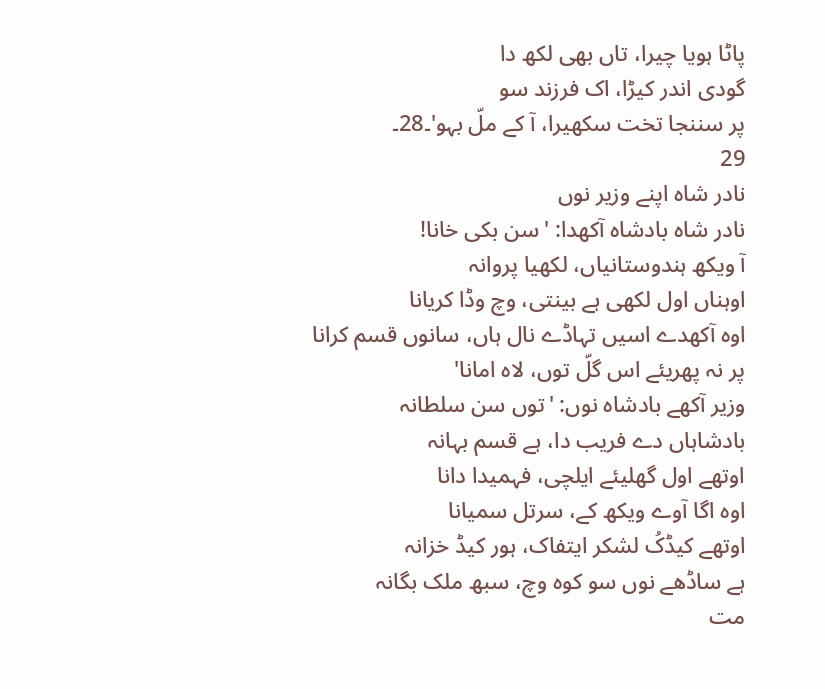پاٹا ہویا چیرا، تاں بھی لکھ دا
گودی اندر کیڑا، اک فرزند سو
پر سننجا تخت سکھیرا، آ کے ملّ بہو'۔28۔
29
نادر شاہ اپنے وزیر نوں
نادر شاہ بادشاہ آکھدا: 'سن بکی خانا!
آ ویکھ ہندوستانیاں، لکھیا پروانہ
اوہناں اول لکھی ہے بینتی، وچ وڈا کریانا
اوہ آکھدے اسیں تہاڈے نال ہاں، سانوں قسم کرانا
پر نہ پھریئے اس گلّ توں، لاہ امانا'
وزیر آکھے بادشاہ نوں: 'توں سن سلطانہ
بادشاہاں دے فریب دا، ہے قسم بہانہ
اوتھے اول گھلیئے ایلچی، فہمیدا دانا
اوہ اگا آوے ویکھ کے، سرتل سمیانا
اوتھے کیڈکُ لشکر ایتفاک، ہور کیڈ خزانہ
ہے ساڈھے نوں سو کوہ وچ، سبھ ملک بگانہ
مت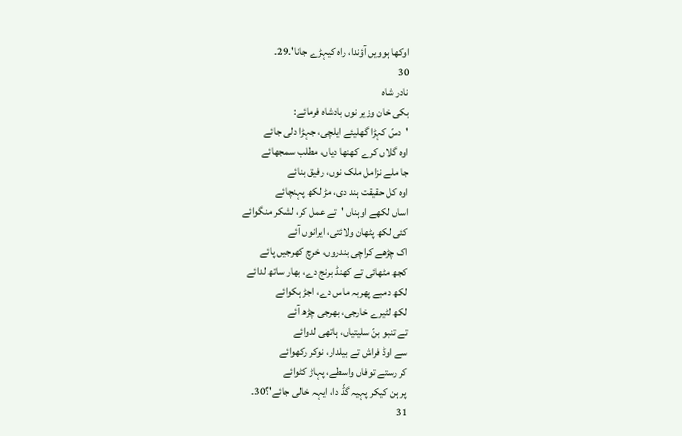اوکھا ہوویں آؤندا، راہ کیہڑے جانا'۔29۔
30
نادر شاہ
بکی خان وزیر نوں بادشاہ فرمائے:
'دسّ کہڑا گھلیئے ایلچی، جہڑا دلی جائے
اوہ گلاں کرے کھنھا دیاں، مطلب سمجھائے
جا ملے نزامل ملک نوں، رفیق بنائے
اوہ کل حقیقت ہند دی، مڑ لکھ پہنچائے
اساں لکھے اوہناں 'تے عمل کر، لشکر منگوائے
کئی لکھ پٹھان ولائتی، ایرانوں آئے
اک چڑھے کراچی بندروں، خرچ کھرجیں پائے
کجھ مٹھائی تے کھنڈ برنج دے، بھار ساتھ لدائے
لکھ دمبے پھربہ ماس دے، اجڑ ہکوائے
لکھ لٹیرے خارجی، بھرجی چڑھ آئے
تے تنبو بنّ سلیتیاں، ہاتھی لدوائے
سے اوڈ فراش تے بیلدار، نوکر رکھوائے
کر رستے توفاں واسطے، پہاڑ کٹوائے
پر ہن کیکر پہیہ گڈّ دا، ایہہ خالی جائے'؟30۔
31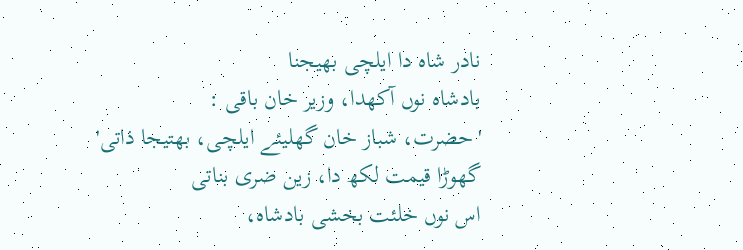نادر شاہ دا ایلچی بھیجنا
بادشاہ نوں آکھدا، وزیر خان باقی :
'حضرت، شباز خان گھلیئے ایلچی، بھتیجا ذاتی'
گھوڑا قیمت لکھ دا، زین ضری بناتی
اس نوں خلئت بخشی بادشاہ،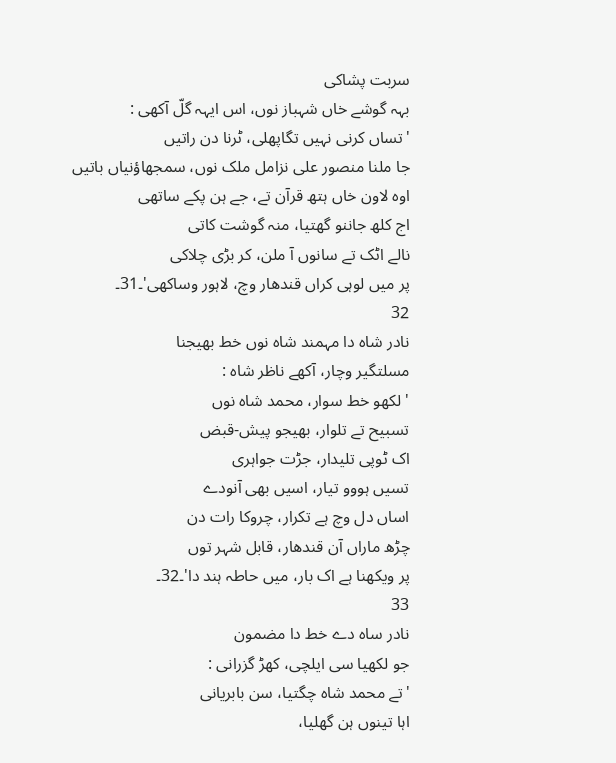سربت پشاکی
بہہ گوشے خاں شہباز نوں، اس ایہہ گلّ آکھی :
'تساں کرنی نہیں تگاپھلی، ٹرنا دن راتیں
جا ملنا منصور علی نزامل ملک نوں، سمجھاؤنیاں باتیں
اوہ لاون خاں ہتھ قرآن تے، جے ہن پکے ساتھی
اج کلھ جاننو گھتیا، منہ گوشت کاتی
نالے اٹک تے سانوں آ ملن، کر بڑی چلاکی
پر میں لوہی کراں قندھار وچ، لاہور وساکھی'۔31۔
32
نادر شاہ دا مہمند شاہ نوں خط بھیجنا
مسلتگیر وچار، آکھے ناظر شاہ :
'لکھو خط سوار، محمد شاہ نوں
تسبیح تے تلوار، بھیجو پیش-قبض
اک ٹوپی تلیدار، جڑت جواہری
تسیں ہووو تیار، اسیں بھی آنودے
اساں دل وچ ہے تکرار، چروکا رات دن
چڑھ ماراں آن قندھار، قابل شہر توں
پر ویکھنا ہے اک بار، میں حاطہ ہند دا'۔32۔
33
نادر ساہ دے خط دا مضمون
جو لکھیا سی ایلچی، کھڑ گزرانی :
'تے محمد شاہ چگتیا، سن بابریانی
اہا تینوں ہن گھلیا،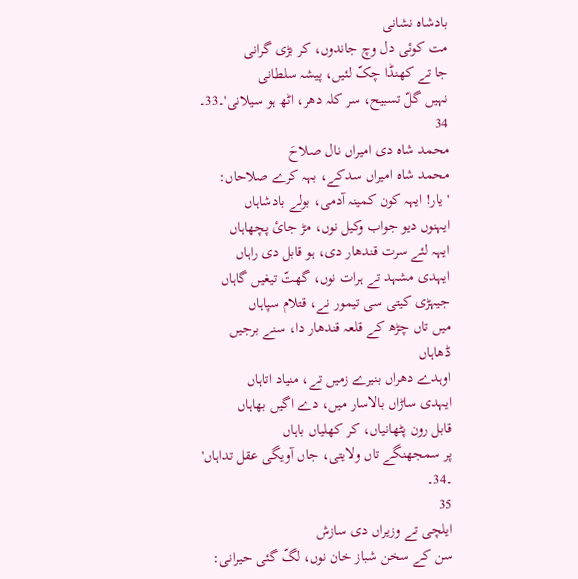بادشاہ نشانی
مت کوئی دل وچ جاندوں، کر بڑی گرانی
جا تے کھنڈا چکّ لئیں، پیشہ سلطانی
نہیں گلّ تسبیح، سر کلہ دھر، اٹھ ہو سیلانی'۔33۔
34
محمد شاہ دی امیراں نال صلاحَ
محمد شاہ امیراں سدکے، بہہ کرے صلاحاں:
'یار! ایہہ کون کمینہ آدمی، بولے بادشاہاں
ایہنوں دیو جواب وکیل نوں، مڑ جائ پچھاہاں
ایہہ لئے سرت قندھار دی، ہو قابل دی راہاں
ایہدی مشہد تے ہرات نوں، گھتّ تیغیں گاہاں
جیہڑی کیتی سی تیمور نے، قتلام سپاہاں
میں تاں چڑھ کے قلعہ قندھار دا، سنے برجیں ڈھاہاں
اوہدے دھراں بنیرے زمیں تے، منیاد اتاہاں
ایہدی ساڑاں بالاسار میں، دے اگیں بھاہاں
قابل رون پٹھانیاں، کر کھلیاں باہاں
پر سمجھنگے تاں ولایتی، جاں آویگی عقل تداہاں' ۔34۔
35
ایلچی تے وزیراں دی سازش
سن کے سخن شباز خان نوں، لگّ گئی حیرانی: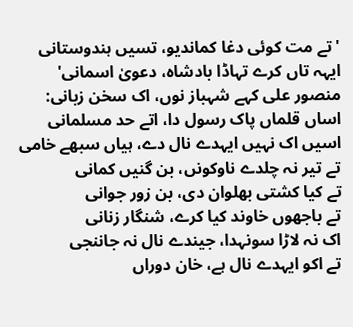'تے مت کوئی دغا کماندیو، تسیں ہندوستانی
ایہہ تاں کرے تہاڈا بادشاہ، دعویٰ اسمانی'
منصور علی کہے شہباز نوں، اک سخن زبانی:
اساں قلماں پاک رسول دا، اتے حد مسلمانی
اسیں اک نہیں ایہدے نال دے، ہیاں سبھے خامی
تے تیر نہ چلدے ناوکونں، بن گنیں کمانی
تے کیا کشتی بھلوان دی، بن زور جوانی
تے باجھوں خاوند کیا کرے، شنگار زنانی
اک نہ لاڑا سونہدا، جیندے نال نہ جاننجی
تے اکو ایہدے نال ہے، خان دوراں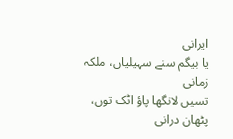ایرانی
یا بیگم سنے سہیلیاں، ملکہ زمانی
تسیں لانگھا پاؤ اٹک توں، پٹھان درانی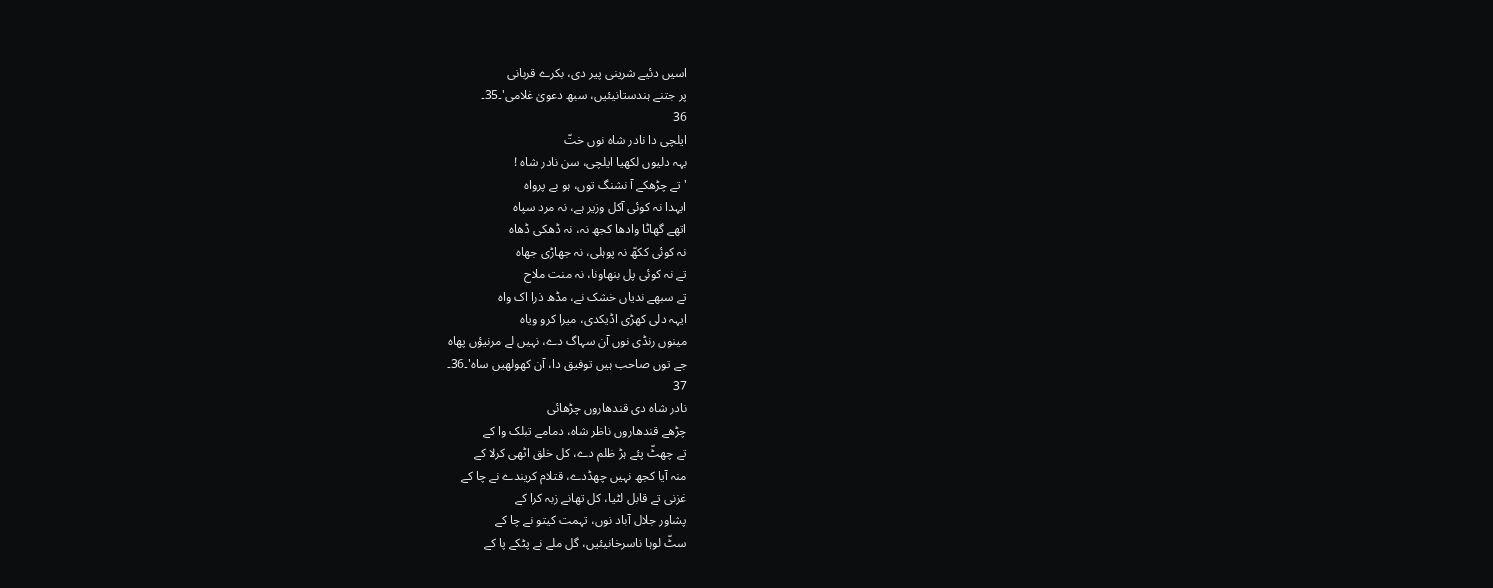اسیں دئیے شرینی پیر دی، بکرے قربانی
پر جتنے ہندستانیئیں، سبھ دعویٰ غلامی'۔35۔
36
ایلچی دا نادر شاہ نوں ختّ
بہہ دلیوں لکھیا ایلچی، سن نادر شاہ !
'تے چڑھکے آ نشنگ توں، ہو بے پرواہ
ایہدا نہ کوئی آکل وزیر ہے، نہ مرد سپاہ
اتھے گھاٹا وادھا کجھ نہ، نہ ڈھکی ڈھاہ
نہ کوئی ککھّ نہ پوہلی، نہ جھاڑی جھاہ
تے نہ کوئی پل بنھاونا، نہ منت ملاح
تے سبھے ندیاں خشک نے، مڈھ ذرا اک واہ
ایہہ دلی کھڑی اڈیکدی، میرا کرو ویاہ
مینوں رنڈی نوں آن سہاگ دے، نہیں لے مرنیؤں پھاہ
جے توں صاحب ہیں توفیق دا، آن کھولھیں ساہ'۔36۔
37
نادر شاہ دی قندھاروں چڑھائی
چڑھے قندھاروں ناظر شاہ، دمامے تبلک وا کے
تے چھٹّ پئے ہڑ ظلم دے، کل خلق اٹھی کرلا کے
منہ آیا کجھ نہیں چھڈدے، قتلام کریندے نے چا کے
غزنی تے قابل لٹیا، کل تھانے زبہ کرا کے
پشاور جلال آباد نوں، تہمت کیتو نے چا کے
سٹّ لوہا ناسرخانیئیں، گل ملے نے پٹکے پا کے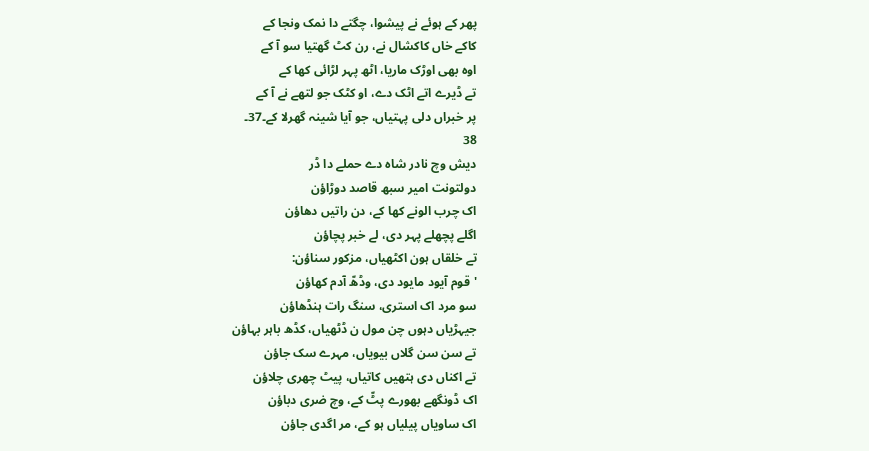پھر کے ہوئے نے پیشوا، چگتے دا نمک ونجا کے
کاکے خاں کاکشال نے، رن کٹ گھتیا سو آ کے
اوہ بھی اوڑک ماریا، اٹھ پہر لڑائی کھا کے
تے ڈیرے اتے اٹک دے، او کٹک جو لتھے نے آ کے
پر خبراں دلی پہتیاں، جو آیا شینہ گھرلا کے۔37۔
38
دیش وچ نادر شاہ دے حملے دا ڈر
دولتونت امیر سبھ قاصد دوڑاؤن
اک چرب الونے کھا کے، دن راتیں دھاؤن
اگلے پچھلے پہر دی، لے خبر پچاؤن
تے خلقاں ہون اکٹھیاں، مزکور سناؤن:
'قوم آیود مایود دی، وڈھّ آدم کھاؤن
سو مرد اک استری، سنگ رات ہنڈھاؤن
جیہڑیاں دہوں چن مول ن ڈٹھیاں، کڈھ باہر بہاؤن
تے سن سن گلاں بیویاں، مہرے سک جاؤن
تے اکناں دی ہتھیں کاتیاں، پیٹ چھری چلاؤن
اک ڈونگھے بھورے پٹّ کے، وچ ضری دباؤن
اک ساویاں پیلیاں ہو کے، مر اگدی جاؤن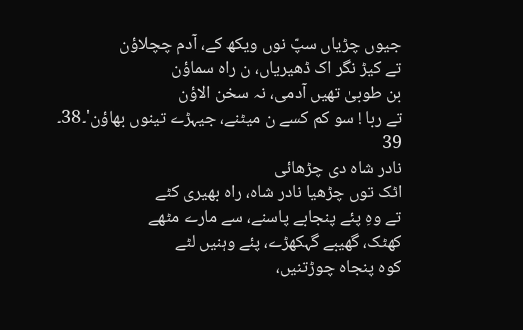جیوں چڑیاں سپّ نوں ویکھ کے، آدم چچلاؤن
تے کیڑ نگر اک ڈھیریاں، ن راہ سماؤن
بن طوبیٰ تھیں آدمی، نہ سخن الاؤن
تے ربا ! سو کم کسے ن میٹنے، جیہڑے تینوں بھاؤن'۔38۔
39
نادر شاہ دی چڑھائی
اٹک توں چڑھیا نادر شاہ، راہ بھیری کٹے
تے وہِ پئے پنجابے پاسنے، سے مارے مٹھے
کھٹک، گھیبے گہکھڑے، پئے وہنیں لٹے
کوہ پنجاہ چوڑتنیں،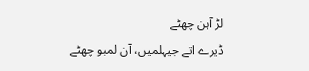لڑ آہن چھٹے
ڈیرے اتے جیہلمیں، آن لمبو چھٹے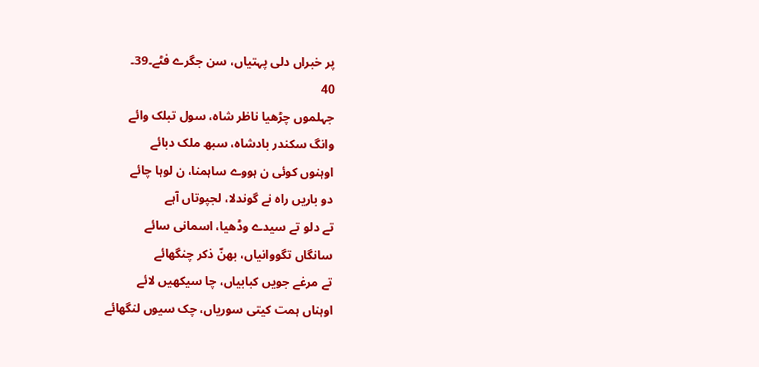پر خبراں دلی پہتیاں، سن جگرے فٹے۔39۔
40
جہلموں چڑھیا ناظر شاہ، سول تبلک وائے
وانگ سکندر بادشاہ، سبھ ملک دبائے
اوہنوں کوئی ن ہووے ساہمنا، ن لوہا چائے
دو باریں راہ نے گوندلا، لجپوتاں آہے
تے دلو تے سیدے وڈھیا، اسمانی سائے
سانگاں تگووانیاں، بھنّ ذکر چنگھائے
تے مرغے جویں کبابیاں، چا سیکھیں لائے
اوہناں ہمت کیتی سوریاں، چک سیوں لنگھائے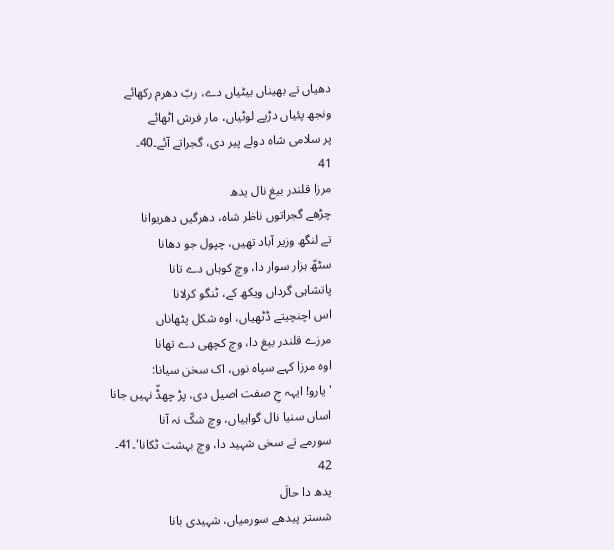دھیاں تے بھیناں بیٹیاں دے، ربّ دھرم رکھائے
ونجھ پئیاں دڑپے لوٹیاں، مار فرش اٹھائے
پر سلامی شاہ دولے پیر دی، گجراتے آئے۔40۔
41
مرزا قلندر بیغ نال یدھ
چڑھے گجراتوں ناظر شاہ، دھرگیں دھریوانا
تے لنگھ وزیر آباد تھیں، چپول جو دھانا
سٹھّ ہزار سوار دا، وچ کوہاں دے تانا
پاتشاہی گرداں ویکھ کے، ٹنگو کرلانا
اس اچنچیتے ڈٹھیاں، اوہ شکل پٹھاناں
مرزے قلندر بیغ دا، وچ کچھی دے تھانا
اوہ مرزا کہے سپاہ نوں، اک سخن سیانا:
'یارو! ایہہ جِ صفت اصیل دی، پڑ چھڈّ نہیں جانا
اساں سنیا نال گواہیاں، وچ شکّ نہ آنا
سورمے تے سخی شہید دا، وچ بہشت ٹکانا'۔41۔
42
یدھ دا حالَ
شستر پیدھے سورمیاں، شہیدی بانا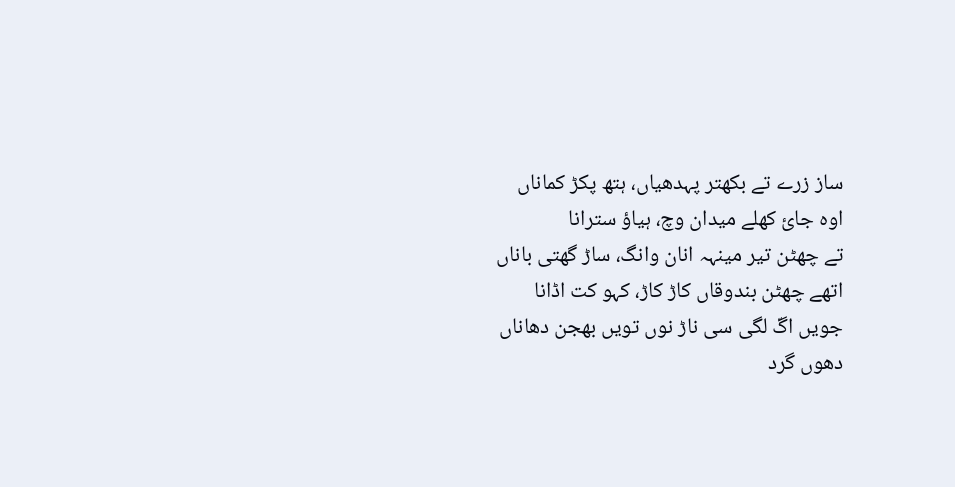ساز زرے تے بکھتر پہدھیاں، ہتھ پکڑ کماناں
اوہ جائ کھلے میدان وچ، ہیاؤ سترانا
تے چھٹن تیر مینہہ انان وانگ، ساڑ گھتی باناں
اتھے چھٹن بندوقاں کاڑ کاڑ، کہو کت اڈانا
جویں اگّ لگی سی ناڑ نوں تویں بھجن دھاناں
دھوں گرد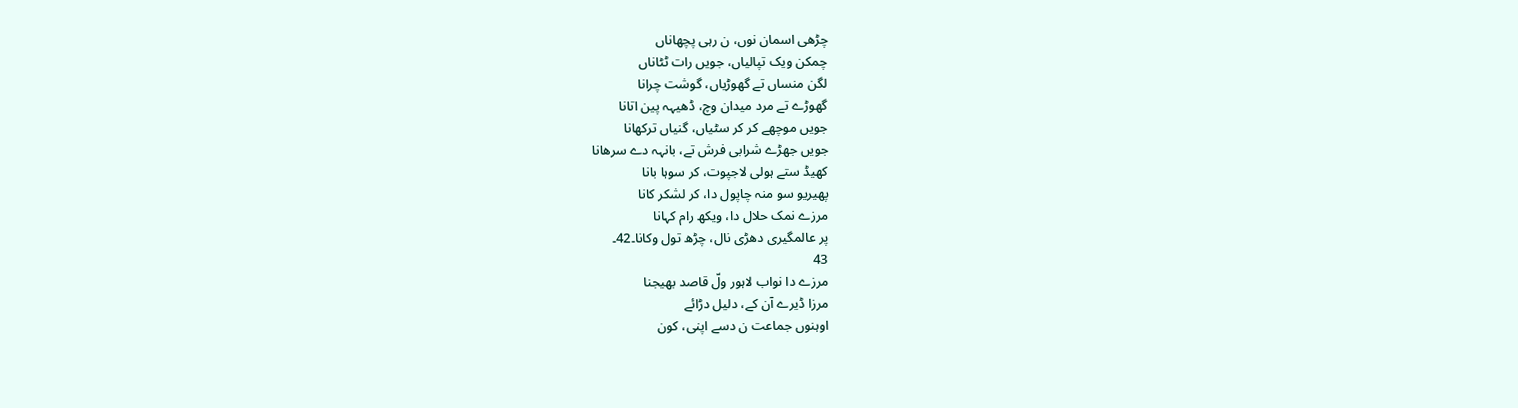چڑھی اسمان نوں، ن رہی پچھاناں
چمکن ویک تپالیاں، جویں رات ٹٹاناں
لگن منساں تے گھوڑیاں، گوشت چرانا
گھوڑے تے مرد میدان وچ، ڈھیہہ پین اتانا
جویں موچھے کر کر سٹیاں، گنیاں ترکھانا
جویں جھڑے شرابی فرش تے، بانہہ دے سرھانا
کھیڈ ستے ہولی لاجپوت، کر سوہا بانا
پھیریو سو منہ چاپول دا، کر لشکر کانا
مرزے نمک حلال دا، ویکھ رام کہانا
پر عالمگیری دھڑی نال، چڑھ تول وکانا۔42۔
43
مرزے دا نواب لاہور ولّ قاصد بھیجنا
مرزا ڈیرے آن کے، دلیل دڑائے
اوہنوں جماعت ن دسے اپنی، کون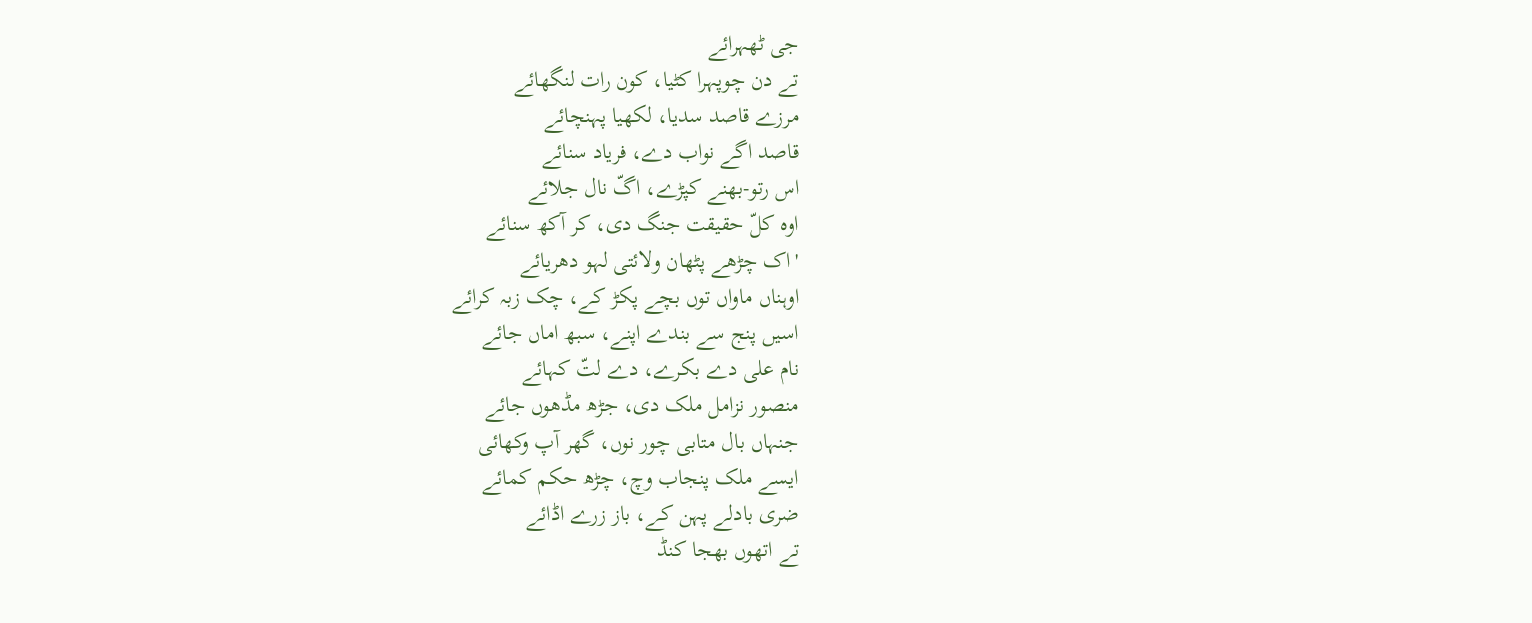جی ٹھہرائے
تے دن چوپہرا کٹیا، کون رات لنگھائے
مرزے قاصد سدیا، لکھیا پہنچائے
قاصد اگے نواب دے، فریاد سنائے
اس رتو-بھنے کپڑے، اگّ نال جلائے
اوہ کلّ حقیقت جنگ دی، کر آکھ سنائے
'اک چڑھے پٹھان ولائتی لہو دھریائے
اوہناں ماواں توں بچے پکڑ کے، چک زبہ کرائے
اسیں پنج سے بندے اپنے، سبھ اماں جائے
نام علی دے بکرے، دے لتّ کہائے
منصور نزامل ملک دی، جڑھ مڈھوں جائے
جنہاں بال متابی چور نوں، گھر آپ وکھائی
ایسے ملک پنجاب وچ، چڑھ حکم کمائے
ضری بادلے پہن کے، باز زرے اڈائے
تے اتھوں بھجا کنڈ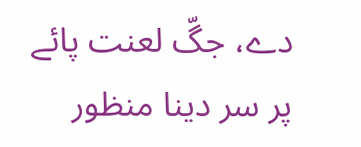دے، جگّ لعنت پائے
پر سر دینا منظور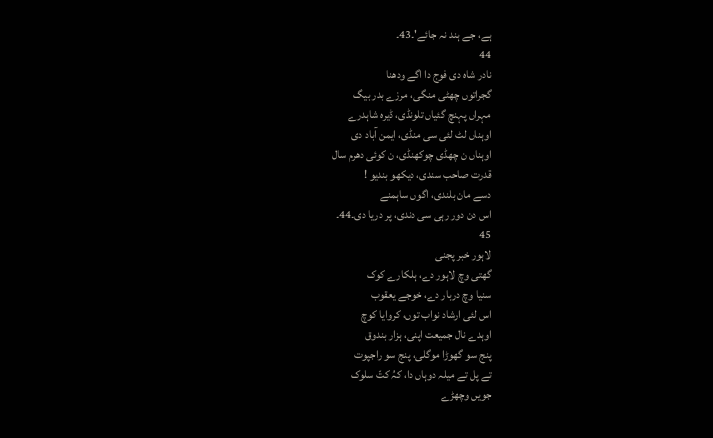ہے، جے ہند نہ جائے'۔43۔
44
نادر شاہ دی فوج دا اگے ودھنا
گجراتوں چھٹی منگی، مرزے بدر بیگ
مہراں پہنچ گئیاں تلونڈی، ڈیرہ شاہدرے
اوہناں لٹ لئی سی منڈی، ایمن آباد دی
اوہناں ن چھڈی چوکھنڈی، ن کوئی دھرم سال
قدرت صاحب سندی، دیکھو بندیو !
دسے مان بلندی، اگوں ساہمنے
اس دن دور رہی سی دندی، پر دریا دی۔44۔
45
لاہور خبر پجنی
گھتی وچ لاہور دے، ہلکارے کوک
سنیا وچ دربار دے، خوجے یعقوب
اس لئی ارشاد نواب توں، کروایا کوچ
اوہدے نال جمیعت اپنی، ہزار بندوق
پنج سو گھوڑا موگلی، پنج سو راجپوت
تے پل تے میلہ دوہاں دا، کہُ کتّ سلوک
جویں وچھڑے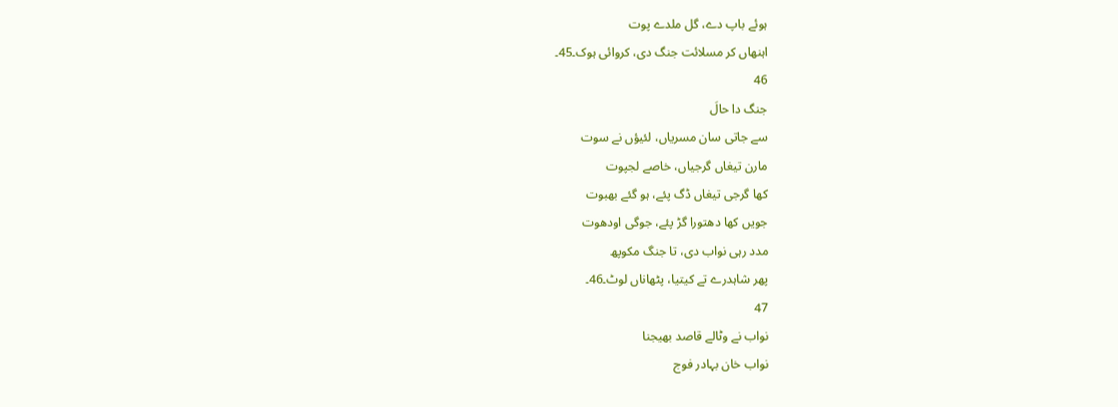ہوئے باپ دے، گل ملدے پوت
اہنھاں کر مسلائت جنگ دی، کروائی ہوک۔45۔
46
جنگ دا حالَ
سے جاتی سان مسریاں، لئیؤں نے سوت
مارن تیغاں گرجیاں، خاصے لجپوت
کھا گرجی تیغاں ڈگ پئے، ہو گئے بھبوت
جویں کھا دھتورا گڑ پئے، جوگی اودھوت
مدد رہی نواب دی، تا جنگ مکوپھ
پھر شاہدرے تے کیتیا، پٹھاناں لوٹ۔46۔
47
نواب نے وٹالے قاصد بھیجنا
نواب خان بہادر فوج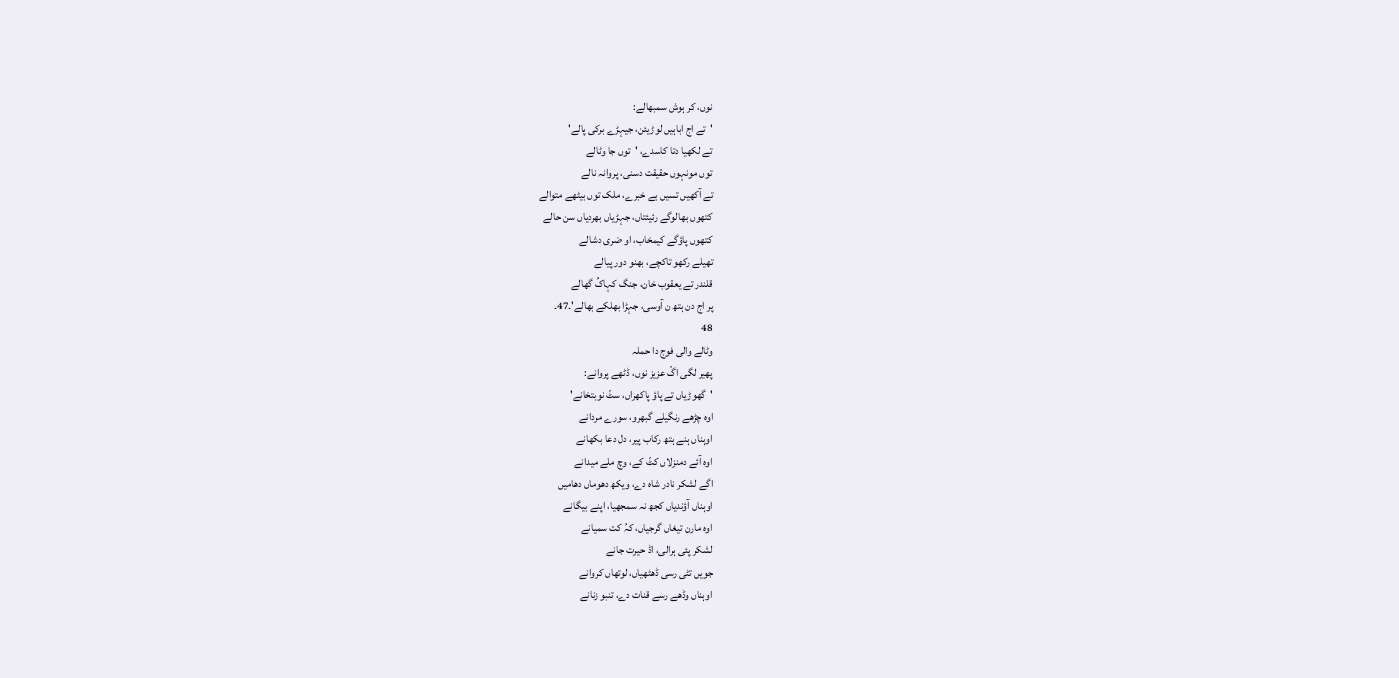نوں، کر ہوش سمبھالے:
'تے اج اباہیں لوڑیئن، جیہڑے برکی پالے'
تے لکھیا دتا کاسدے، 'توں جا وٹالے
توں مونہوں حقیقت دسنی، پروانہ نالے
تے آکھیں تسیں بے خبرے، ملک توں بیٹھے متوالے
کتھوں بھالوگے رئیئتاں، جہڑیاں بھردیاں سن حالے
کتھوں پاؤگے کیمخاب، او ضری دشالے
تھیلے رکھو تاکچے، بھنو دور پیالے
قلندر تے یعقوب خان، جنگ کہاکُ گھالے
پر اج دن ہتھ ن آوسی، جہڑا بھلکے بھالے'۔47۔
48
وٹالے والی فوج دا حملہ
پھیر لگی اگّ عزیز نوں، ڈٹھے پروانے:
'گھوڑیاں تے پاؤ پاکھراں، سٹّ نوبتخانے'
اوہ چڑھے رنگیلے گبھرو، سورے مردانے
اوہناں ہنے ہتھ رکاب پیر، دل دعا بکھانے
اوہ آئے دمنزلاں کٹّ کے، وچ ملے میدانے
اگے لشکر نادر شاہ دے، ویکھ دھوماں دھامیں
اوہناں آؤندیاں کجھ نہ سمجھیا، اپنے بیگانے
اوہ مارن تیغاں گرجیاں، کہُ کت سمیانے
لشکر پئی ہرالی، اڈ حیرت جانے
جویں تٹی رسی ڈھٹھیاں، لوتھاں کروانے
اوہناں وڈھے رسے قنات دے، تنبو زنانے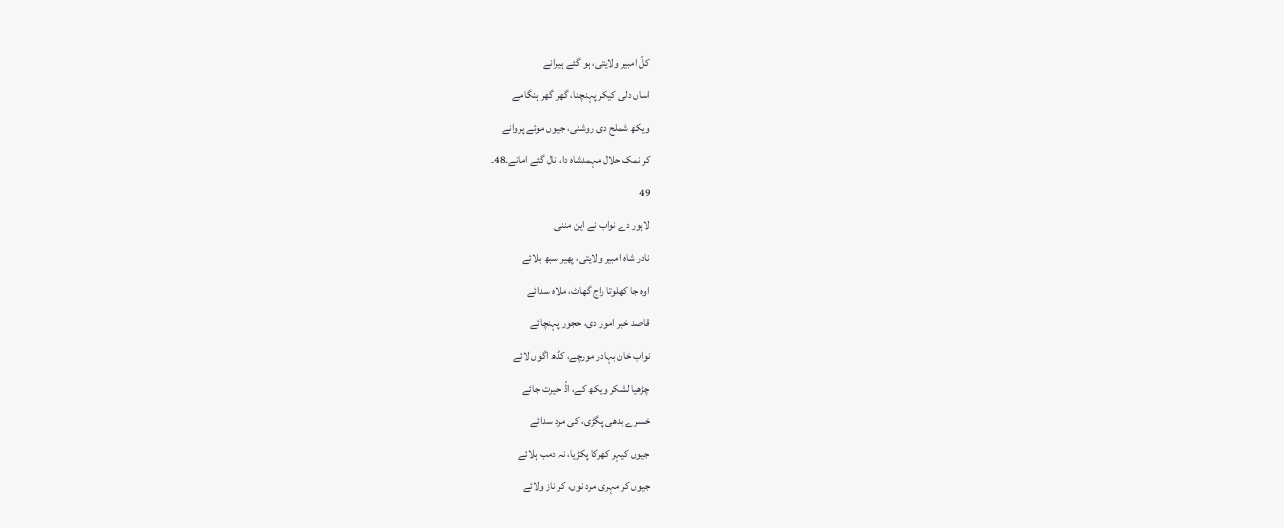کلّ امبیر ولایتی، ہو گئے ہیرانے
اساں دلی کیکر پہنچنا، گھر گھر ہنگامے
ویکھ شملح دی روشنی، جیوں موئے پروانے
کر نمک حلال مہمدشاہ دا، نال گئے امانے۔48۔
49
لاہور دے نواب نے این مننی
نادر شاہ امبیر ولایتی، پھیر سبھ بلائے
اوہ جا کھلوتا راج گھاٹ، ملاہ سدائے
قاصد خبر امور دی، حجور پہنچائے
نواب خان بہادر مورچے، کڈھ اگوں لائے
چڑھیا لشکر ویکھ کے، اڈّ حیرت جائے
خسرے بدھی پگڑی، کی مرد سدائے
جیوں کیہر کھرکا پکڑیا، نہ دمب ہلائے
جیوں کر مہری مرد نوں، کر ناز ولائے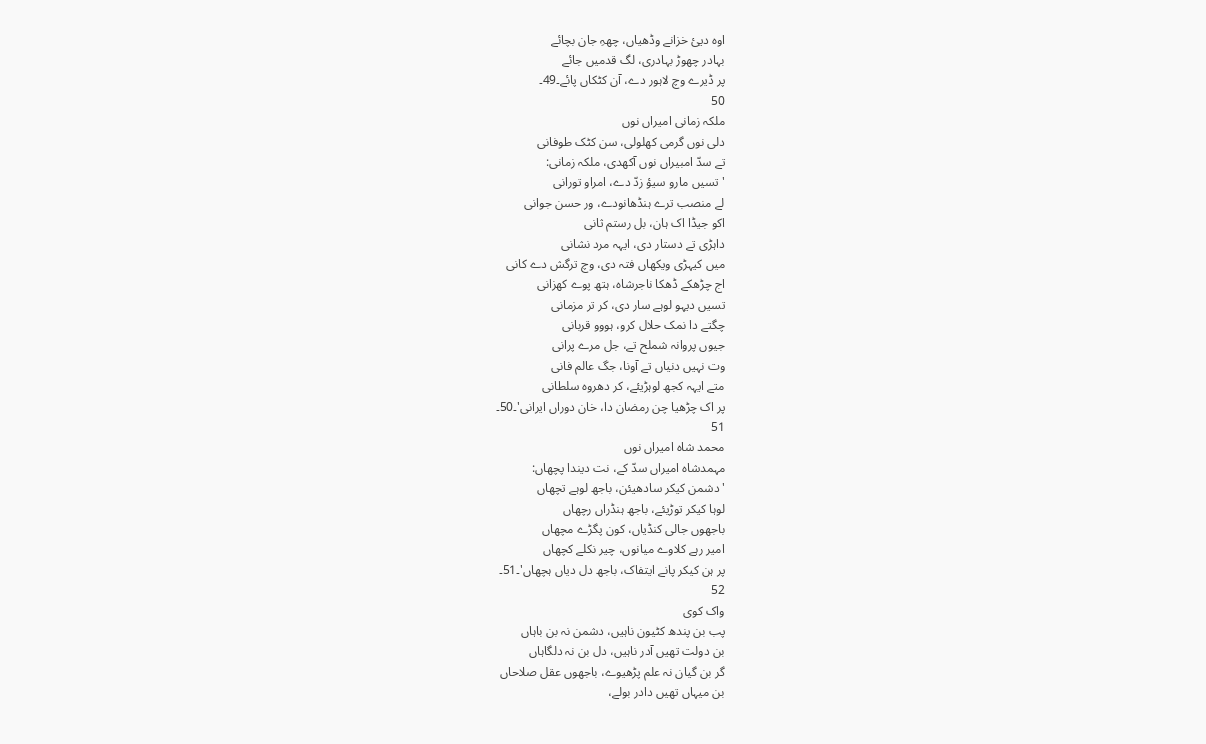اوہ دیئ خزانے وڈھیاں، چھہِ جان بچائے
بہادر چھوڑ بہادری، لگ قدمیں جائے
پر ڈیرے وچ لاہور دے، آن کٹکاں پائے۔49۔
50
ملکہ زمانی امیراں نوں
دلی نوں گرمی کھلولی، سن کٹک طوفانی
تے سدّ امبیراں نوں آکھدی، ملکہ زمانی:
'تسیں مارو سیؤ زدّ دے، امراو تورانی
لے منصب ترے ہنڈھانودے، ور حسن جوانی
اکو جیڈا اک ہان، بل رستم ثانی
داہڑی تے دستار دی، ایہہ مرد نشانی
میں کیہڑی ویکھاں فتہ دی، وچ ترگش دے کانی
اج چڑھکے ڈھکا ناجرشاہ، ہتھ پوے کھزانی
تسیں دیہو لوہے سار دی، کر تر مزمانی
چگتے دا نمک حلال کرو، ہووو قربانی
جیوں پروانہ شملح تے، جل مرے پرانی
وت نہیں دنیاں تے آونا، جگ عالم فانی
متے ایہہ کجھ لوہڑیئے، کر دھروہ سلطانی
پر اک چڑھیا چن رمضان دا، خان دوراں ایرانی'۔50۔
51
محمد شاہ امیراں نوں
مہمدشاہ امیراں سدّ کے، نت دیندا پچھاں:
'دشمن کیکر سادھیئن، باجھ لوہے تچھاں
لوہا کیکر توڑیئے، باجھ ہنڈراں رچھاں
باجھوں جالی کنڈیاں، کون پگڑے مچھاں
امیر رہے کلاوے میانوں، چیر نکلے کچھاں
پر ہن کیکر پانے ایتفاک، باجھ دل دیاں ہچھاں'۔51۔
52
واک کوی
پب بن پندھ کٹیون ناہیں، دشمن نہ بن باہاں
بن دولت تھیں آدر ناہیں، دل بن نہ دلگاہاں
گر بن گیان نہ علم پڑھیوے، باجھوں عقل صلاحاں
بن میہاں تھیں دادر بولے،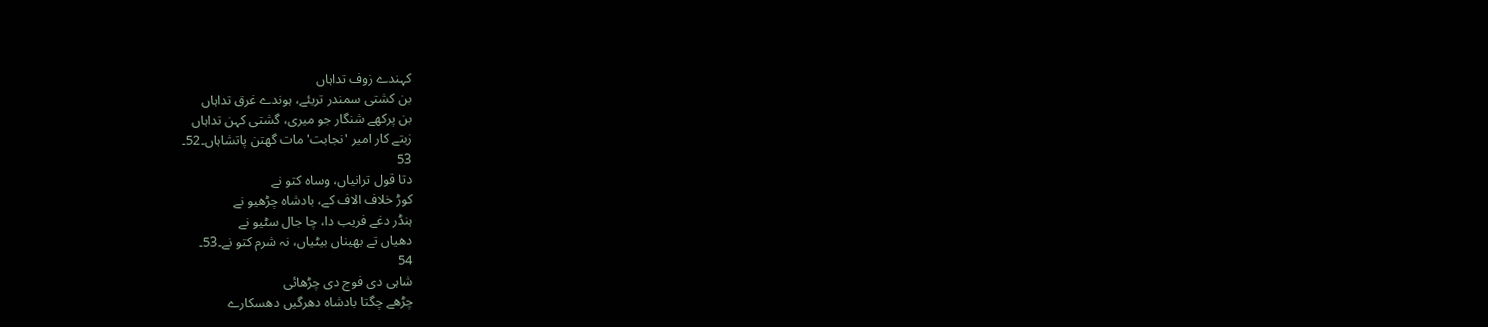کہندے زوف تداہاں
بن کشتی سمندر تریئے، ہوندے غرق تداہاں
بن پرکھے شنگار جو میری، گشتی کہن تداہاں
زبتے کار امیر 'نجابت' مات گھتن پاتشاہاں۔52۔
53
دتا قول ترانیاں، وساہ کتو نے
کوڑ خلاف الاف کے، بادشاہ چڑھیو نے
ہنڈر دغے فریب دا، چا جال سٹیو نے
دھیاں تے بھیناں بیٹیاں، نہ شرم کتو نے۔53۔
54
شاہی دی فوج دی چڑھائی
چڑھے چگتا بادشاہ دھرگیں دھسکارے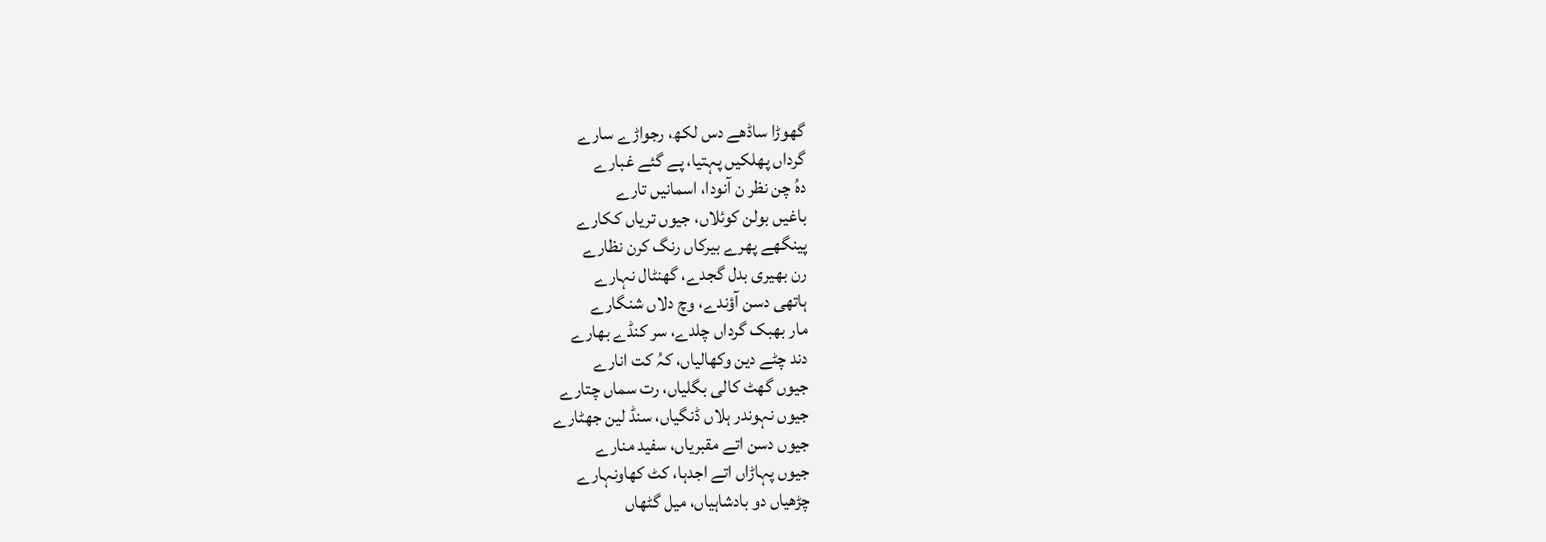گھوڑا ساڈھے دس لکھ، رجواڑے سارے
گرداں پھلکیں پہتیا، پے گئے غبارے
دہُ چن نظر ن آنودا، اسمانیں تارے
باغیں بولن کوئلاں، جیوں تریاں ککارے
پینگھے پھرے بیرکاں رنگ کرن نظارے
رن بھیری بدل گجدے، گھنٹال نہارے
ہاتھی دسن آؤندے، وچ دلاں شنگارے
مار بھبک گرداں چلدے، سر کنڈے بھارے
دند چٹے دین وکھالیاں، کہُ کت انارے
جیوں گھٹ کالی بگلیاں، رت سماں چتارے
جیوں نہوندر ہلاں ڈنگیاں، سنڈ لین جھٹارے
جیوں دسن اتے مقبریاں، سفید منارے
جیوں پہاڑاں اتے اجدہا، کٹ کھاونہارے
چڑھیاں دو بادشاہیاں، میل گٹھاں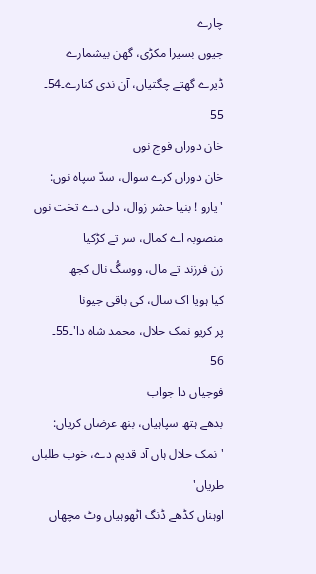چارے
جیوں بسیرا مکڑی، گھن بیشمارے
ڈیرے گھتے چگتیاں، آن ندی کنارے۔54۔
55
خان دوراں فوج نوں
خان دوراں کرے سوال، سدّ سپاہ نوں:
'یارو ! بنیا حشر زوال، دلی دے تخت نوں
منصوبہ اے کمال، سر تے کڑکیا
زن فرزند تے مال، ووسگُ نال کجھ
کیا ہویا اک سال، کی باقی جیونا
پر کریو نمک حلال، محمد شاہ دا'۔55۔
56
فوجیاں دا جواب
بدھے ہتھ سپاہیاں، بنھ عرضاں کریاں:
'نمک حلال ہاں آد قدیم دے، خوب طلباں طریاں'
اوہناں کڈھے ڈنگ اٹھوہیاں وٹ مچھاں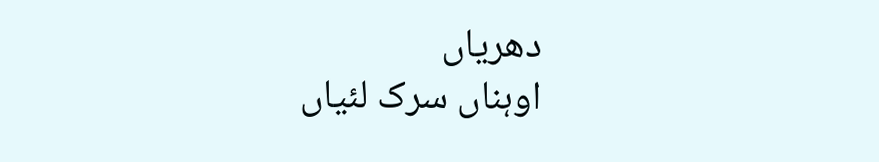دھریاں
اوہناں سرک لئیاں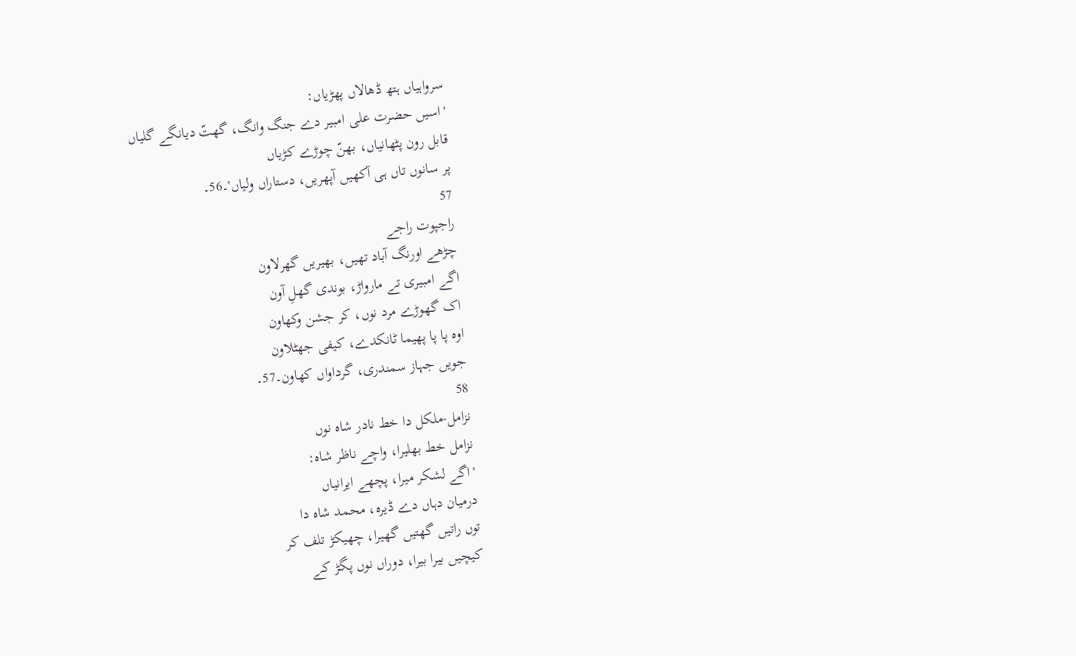سرواہیاں ہتھ ڈھالاں پھڑیاں:
'اسیں حضرت علی امبیر دے جنگ وانگ، گھتّ دیانگے گلیاں
قابل رون پٹھانیاں، بھنّ چوڑے کڑیاں
پر سانوں تاں ہی آکھیں آپھریں، دستاراں ولیاں'۔56۔
57
راجپوت راجے
چڑھے اورنگ آباد تھیں، بھیریں گھرلاون
اگے امبیری تے مارواڑ، بوندی گھلِ آون
اک گھوڑے مرد نوں، کر جشن وکھاون
اوہ پا پا پھیما ٹانکدے، کیفی جھٹلاون
جویں جہاز سمندری، گرداواں کھاون۔57۔
58
نزامل-ملکل دا خط نادر شاہ نوں
نزامل خط بھلیرا، واچے ناظر شاہ:
'اگے لشکر میرا، پچھے ایرانیاں
درمیان دہاں دے ڈیرہ، محمد شاہ دا
توں راتیں گھتیں گھیرا، چھیکڑ تلف کر
کیچیں بیرا بیرا، دوراں نوں پگڑ کے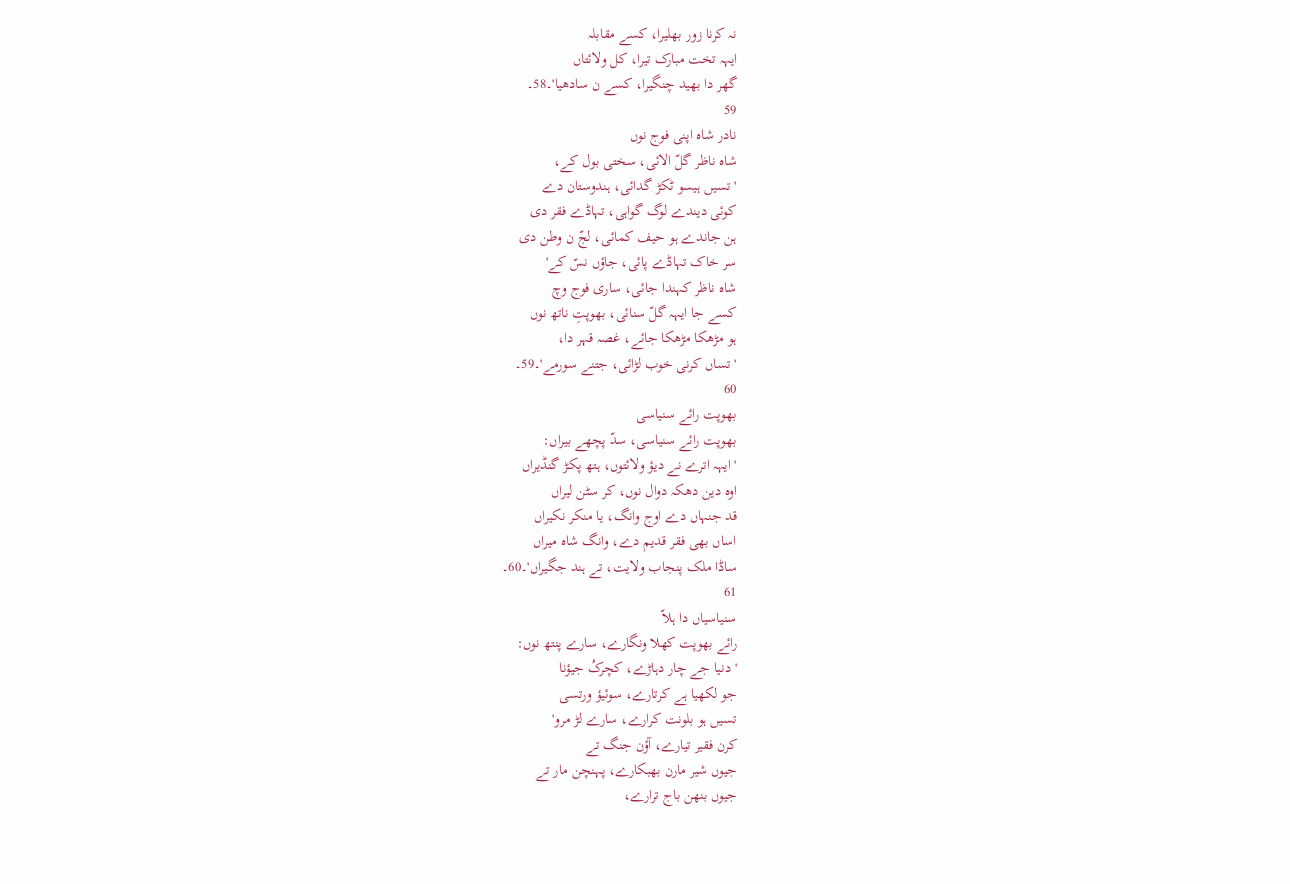نہ کرنا زور بھلیرا، کسے مقابلہ
ایہہ تخت مبارک تیرا، کل ولائتاں
گھر دا بھید چنگیرا، کسے ن سادھیا'۔58۔
59
نادر شاہ اپنی فوج نوں
شاہ ناظر گلّ الائی، سختی بول کے،
'تسیں ہیسو ٹکڑ گدائی، ہندوستان دے
کوئی دیندے لوگ گواہی، تہاڈے فقر دی
ہن جاندے ہو حیف کمائی، لجّ ن وطن دی
سر خاک تہاڈے پائی، جاؤں نسّ کے'
شاہ ناظر کہندا جائی، ساری فوج وچ
کسے جا ایہہ گلّ سنائی، بھوپتِ ناتھ نوں
ہو مڑھکا مڑھکا جائے، غصہ قہر دا،
'تساں کرنی خوب لڑائی، جتنے سورمے'۔59۔
60
بھوپت رائے سنیاسی
بھوپت رائے سنیاسی، سدّ پچھے بیراں:
'ایہہ اترے نے دیؤ ولائتوں، ہتھ پکڑ گنڈیراں
اوہ دین دھکہ دوال نوں، کر سٹن لیراں
قد جنہاں دے اوج وانگ، یا منکر نکیراں
اساں بھی فقر قدیم دے، وانگ شاہ میراں
ساڈا ملک پنجاب ولایت، تے ہند جگیراں'۔60۔
61
سنیاسیاں دا ہلاّ
رائے بھوپت کھلا ونگارے، سارے پنتھ نوں:
'دنیا جے چار دہاڑے، کچرکُ جیؤنا
جو لکھیا ہے کرتارے، سوئیؤ ورتسی
تسیں ہو بلونت کرارے، سارے لڑ مرو'
کرن فقیر تیارے، آؤن جنگ تے
جیوں شیر مارن بھبکارے، پہنچن مار تے
جیوں بنھن باج ترارے،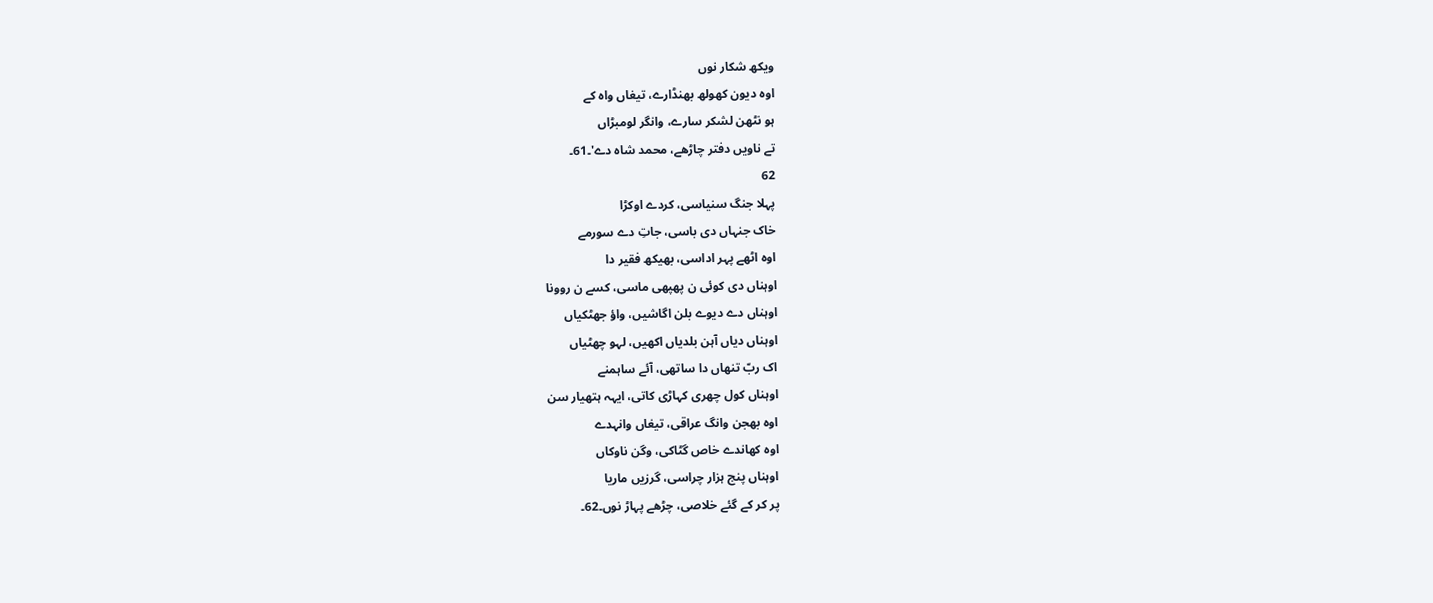ویکھ شکار نوں
اوہ دیون کھولھ بھنڈارے، تیغاں واہ کے
ہو نٹھن لشکر سارے، وانگر لومبڑاں
تے ناویں دفتر چاڑھے، محمد شاہ دے'۔61۔
62
پہلا جنگ سنیاسی، کردے اوکڑا
خاک جنہاں دی باسی، جاتِ دے سورمے
اوہ اٹھے پہر اداسی، بھیکھ فقیر دا
اوہناں دی کوئی ن پھپھی ماسی، کسے ن روونا
اوہناں دے دیوے بلن اگاشیں، واؤ جھٹکیاں
اوہناں دیاں آہن بلدیاں اکھیں، لہو چھٹیاں
اک ربّ تنھاں دا ساتھی، آئے ساہمنے
اوہناں کول چھری کہاڑی کاتی، ایہہ ہتھیار سن
اوہ بھجن وانگ عراقی، تیغاں وانہدے
اوہ کھاندے خاص گٹاکی، وگن ناوکاں
اوہناں پنج ہزار چراسی، گرزیں ماریا
پر کر کے گئے خلاصی، چڑھے پہاڑ نوں۔62۔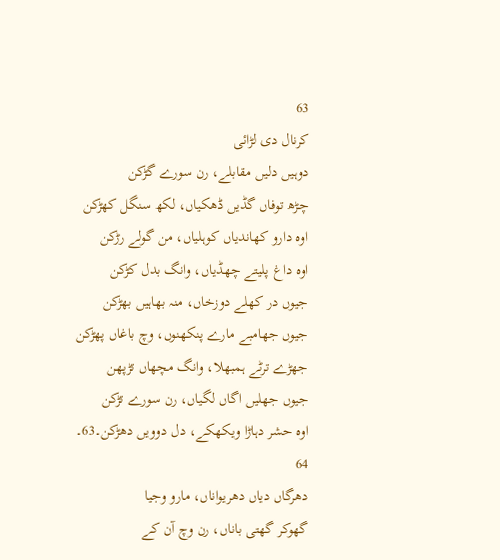63
کرنال دی لڑائی
دوہیں دلیں مقابلے، رن سورے گڑکن
چڑھ توفاں گڈیں ڈھکیاں، لکھ سنگل کھڑکن
اوہ دارو کھاندیاں کوہلیاں، من گولے رڑکن
اوہ داغ پلیتے چھڈیاں، وانگ بدل کڑکن
جیوں در کھلے دوزخاں، منہ بھاہیں بھڑکن
جیوں جھامبے مارے پنکھنوں، وچ باغاں پھڑکن
جھڑے ترٹے ہمبھلا، وانگ مچھاں تڑپھن
جیوں جھلیں اگاں لگیاں، رن سورے تڑکن
اوہ حشر دہاڑا ویکھکے، دل دوویں دھڑکن۔63۔
64
دھرگاں دیاں دھریواناں، مارو وجیا
گھوکر گھتی باناں، رن وچ آن کے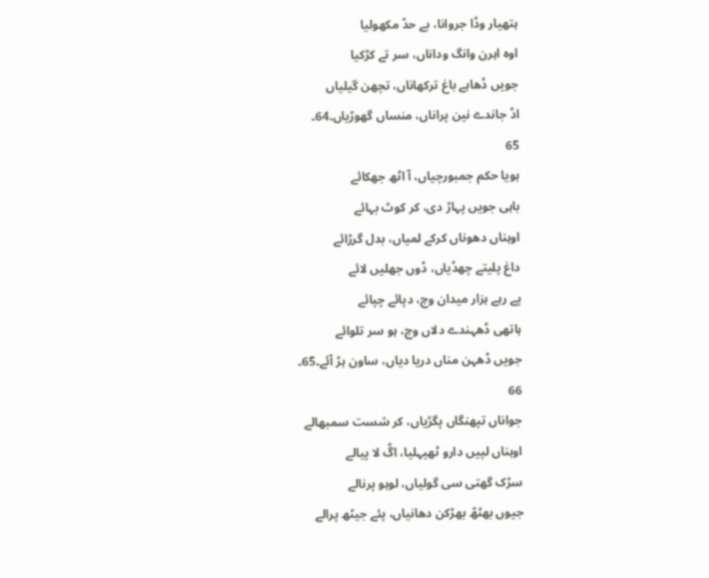ہتھیار وڈا جروانا، بے حدّ مکھولیا
اوہ اہرن وانگ وداناں، سر تے کڑکیا
جویں ڈھاہے باغ ترکھاناں، تچھن گیلیاں
اڈ جاندے نین پراناں، منساں گھوڑیاں۔64۔
65
ہویا حکم جمبورچیاں، آ اٹھ جھکائے
باہی جویں پہاڑ دی، کر کوٹ بہائے
اوہناں دھوناں کرکے لمیاں، بدل گرڑائے
داغ پلیتے چھڈیاں، ڈوں جھلیں لائے
پے رہے ہزار میدان وچ، دپائے چپائے
ہاتھی ڈھہندے دلاں وچ، ہو سر تلوائے
جویں ڈھہن مناں دریا دیاں، ساون ہڑ آئے۔65۔
66
جواناں تپھنگاں پگڑیاں، کر شست سمبھالے
اوہناں لپیں دارو ٹھیہلیا، اگّ لا پیالے
سڑک گھتی سی گولیاں، لوہو پرنالے
جیوں بھٹھّ بھڑکن دھانیاں، پئے جیٹھ پرالے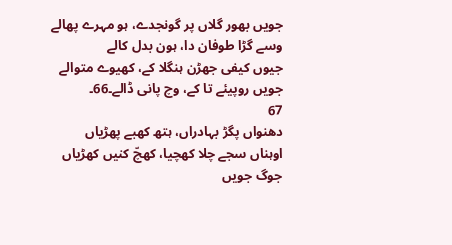جویں بھور گلاں پر گونجدے، ہو مہرے پھالے
وسے گڑا طوفان دا، ہون بدل کالے
جیوں کیفی جھڑن ہنگلا کے، کھیوے متوالے
جویں روپیئے تا کے، وچ پانی ڈالے۔66۔
67
دھنواں پگڑ بہادراں، ہتھ کھبے پھڑیاں
اوہناں سجے چلا کھچیا، کھچّ کنیں کھڑیاں
جوگ جویں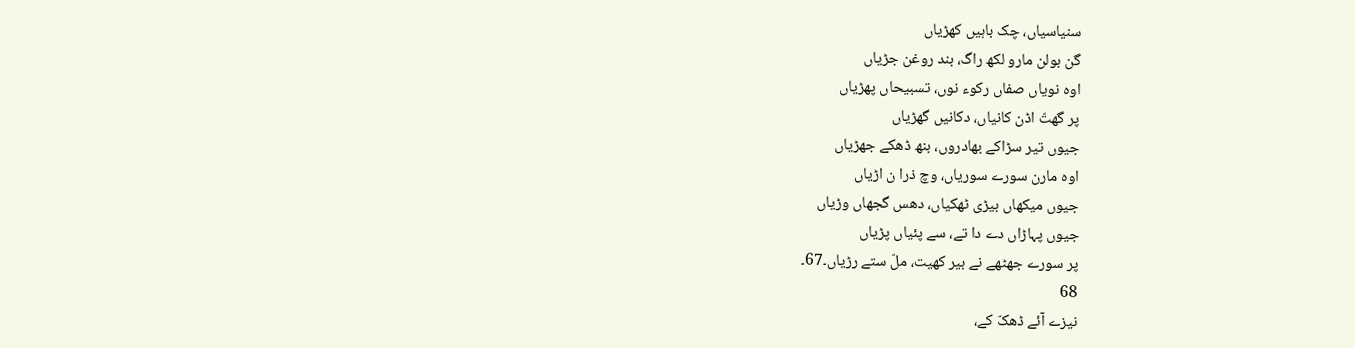سنیاسیاں، چک باہیں کھڑیاں
گن بولن مارو لکھ راگ، بند روغن جڑیاں
اوہ نویاں صفاں رکوء نوں، تسبیحاں پھڑیاں
پر گھتّ اڈن کانیاں، دکانیں گھڑیاں
جیوں تیر سڑاکے بھادروں، بنھ ڈھکے جھڑیاں
اوہ مارن سورے سوریاں، وچ ذرا ن اڑیاں
جیوں میکھاں بیڑی ٹھکیاں، دھس گجھاں وڑیاں
جیوں پہاڑاں دے دا تے، سے پئیاں پڑیاں
پر سورے جھٹھے نے بیر کھیت، ملّ ستے رڑیاں۔67۔
68
نیزے آئے ڈھکّ کے،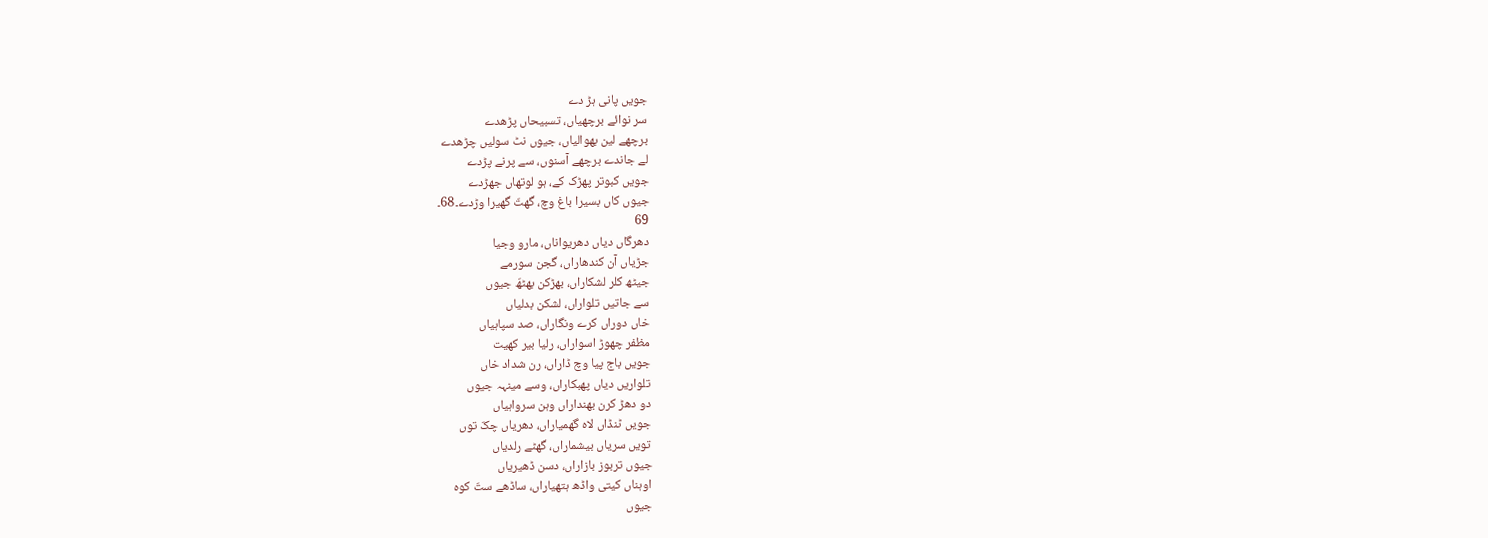جویں پانی ہڑ دے
سر نوائے برچھیاں، تسبیحاں پڑھدے
برچھے لین بھوالیاں، جیوں نٹ سولیں چڑھدے
لے جاندے برچھے آسنوں، سے پرنے پڑدے
جویں کبوتر پھڑک کے، ہو لوتھاں جھڑدے
جیوں کاں بسیرا باغ وچ، گھتّ گھیرا وڑدے۔68۔
69
دھرگاں دیاں دھریواناں، مارو وجیا
جڑیاں آن کندھاراں، گجن سورمے
جیٹھ کلر لشکاراں، بھڑکن بھٹھّ جیوں
سے جاتیں تلواراں، لشکن بدلیاں
خاں دوراں کرے ونگاراں، صد سپاہیاں
مظفر چھوڑ اسواراں، رلیا بیر کھیت
جویں باج پیا وچ ڈاراں، رن شداد خاں
تلواریں دیاں پھبکاراں، وسے مینہہ جیوں
دو دھڑ کرن بھنداراں وہن سرواہیاں
جویں ٹنڈاں لاہ گھمیاراں، دھریاں چکّ توں
تویں سریاں بیشماراں، گھٹے رلدیاں
جیوں تربوز بازاراں، دسن ڈھیریاں
اوہناں کیتی واڈھ ہتھیاراں، ساڈھے ستّ کوہ
جیوں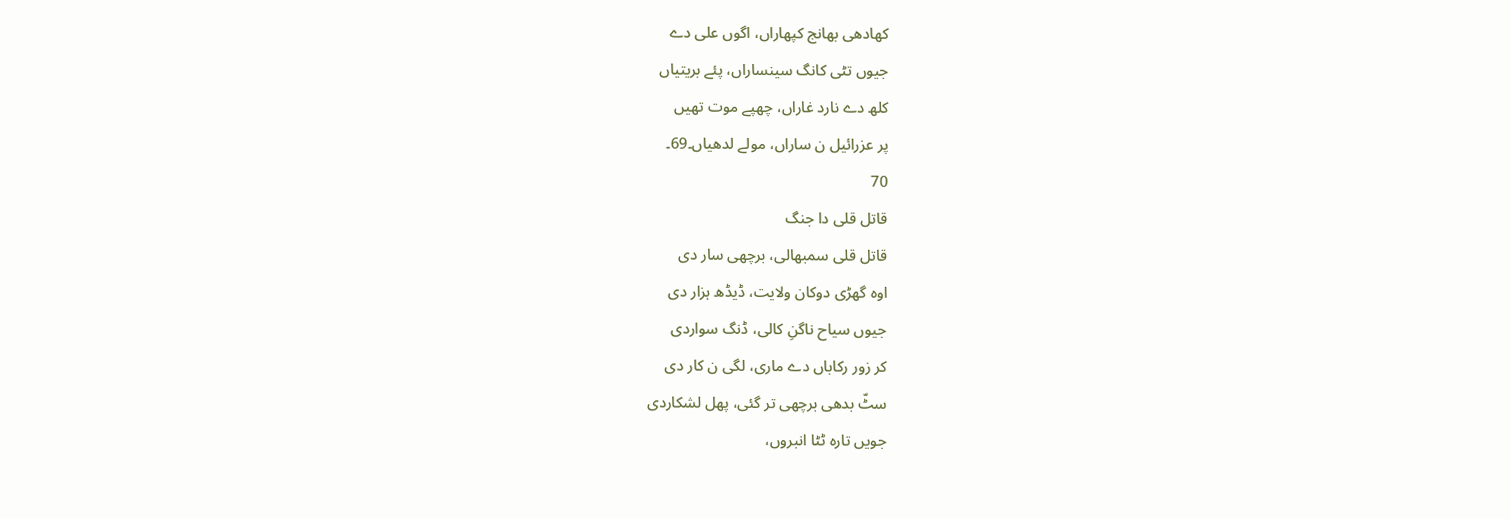کھادھی بھانج کپھاراں، اگوں علی دے
جیوں تٹی کانگ سینساراں، پئے بریتیاں
کلھ دے نارد غاراں، چھپے موت تھیں
پر عزرائیل ن ساراں، مولے لدھیاں۔69۔
70
قاتل قلی دا جنگ
قاتل قلی سمبھالی، برچھی سار دی
اوہ گھڑی دوکان ولایت، ڈیڈھ ہزار دی
جیوں سیاح ناگنِ کالی، ڈنگ سواردی
کر زور رکاباں دے ماری، لگی ن کار دی
سٹّ بدھی برچھی تر گئی، پھل لشکاردی
جویں تارہ ٹٹا انبروں،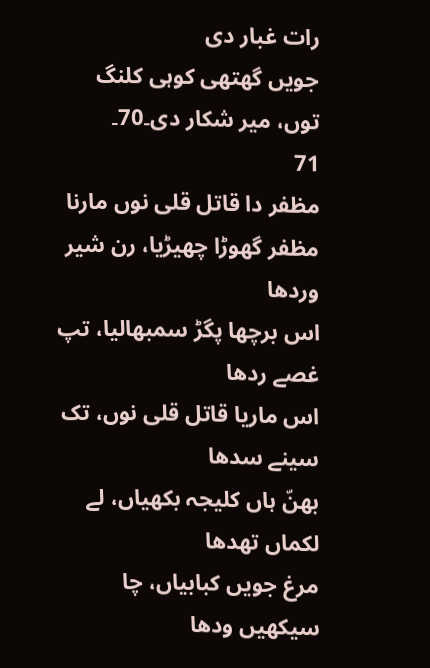رات غبار دی
جویں گھتھی کوہی کلنگ توں، میر شکار دی۔70۔
71
مظفر دا قاتل قلی نوں مارنا
مظفر گھوڑا چھیڑیا، رن شیر وردھا
اس برچھا پگڑ سمبھالیا، تپ غصے ردھا
اس ماریا قاتل قلی نوں، تک سینے سدھا
بھنّ ہاں کلیجہ بکھیاں، لے لکماں تھدھا
مرغ جویں کبابیاں، چا سیکھیں ودھا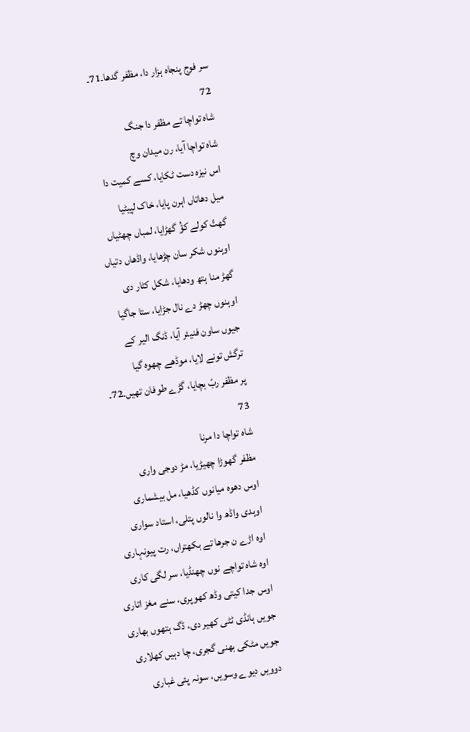سر فوج پنجاہ ہزار دا، مظفر گدھا۔71۔
72
شاہ تواچا تے مظفر دا جنگ
شاہ تواچا آیا، رن میدان وچ
اس نیزہ دست ٹکایا، کسے کمیت دا
میل دھاتاں اہرن پایا، خاک لپیٹیا
گھتّ کولے کؤُ گھڑایا، لمباں چھٹیاں
اوہنوں شکر سان چڑھایا، واڈھاں دتیاں
گھڑ منا ہتھ ودھایا، شکل کٹار دی
اوہنوں چھڑ دے نال جڑایا، ستا جاگیا
جیوں ساون فنیئر آیا، ڈنگ الیر کے
ترگش تونے لایا، موڈھے چھوہ گیا
پر مظفر ربّ بچایا، گڑے طوفان تھیں۔72۔
73
شاہ تواچا دا مرنا
مظفر گھوڑا چھیڑیا، مڑ دوجی واری
اوس دھوہ میانوں کڈھیا، مل بیشماری
اوہدی واڈھ وا نالوں پتلی، استاد سواری
اوہ اڑے ن جرھا تے بکھتراں، رت پیونہاری
اوہ شاہ تواچے نوں چھنڈیا، سر لگی کاری
اوس جدا کیتی وڈھ کھوپری، سنے مغز اتاری
جویں ہانڈی ٹٹی کھیر دی، ڈگ ہتھوں بھاری
جویں مٹکی بھنی گجری، چا دہیں کھلاری
دوویں دیوے وسویں، سونہ پئی غباری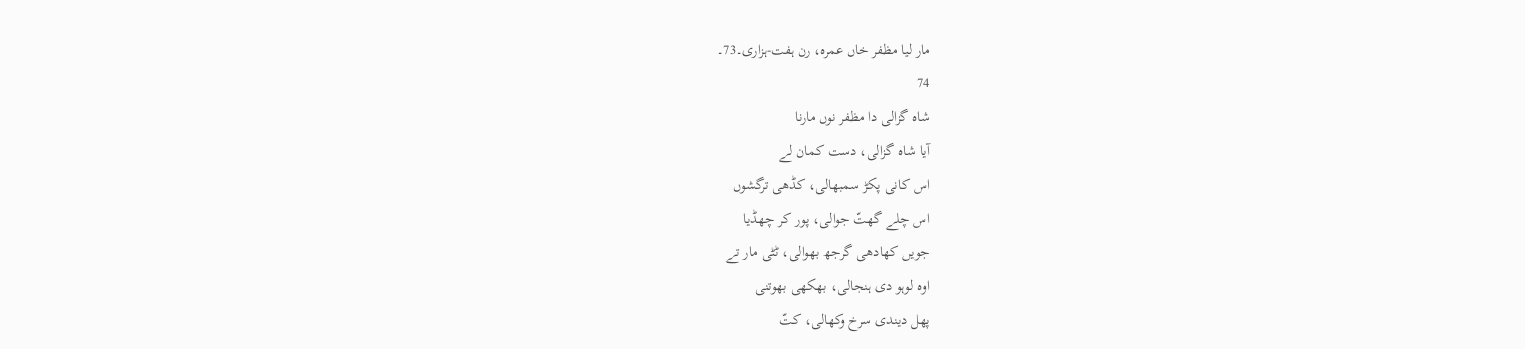مار لیا مظفر خاں عمرہ، رن ہفت-ہزاری۔73۔
74
شاہ گزالی دا مظفر نوں مارنا
آیا شاہ گزالی، دست کمان لے
اس کانی پکڑ سمبھالی، کڈھی ترگشوں
اس چلے گھتّ جوالی، پور کر چھڈیا
جویں کھادھی گرجھ بھوالی، ٹٹی مار تے
اوہ لوہو دی ہنجالی، بھکھی بھوتنی
پھل دیندی سرخ وکھالی، کتّ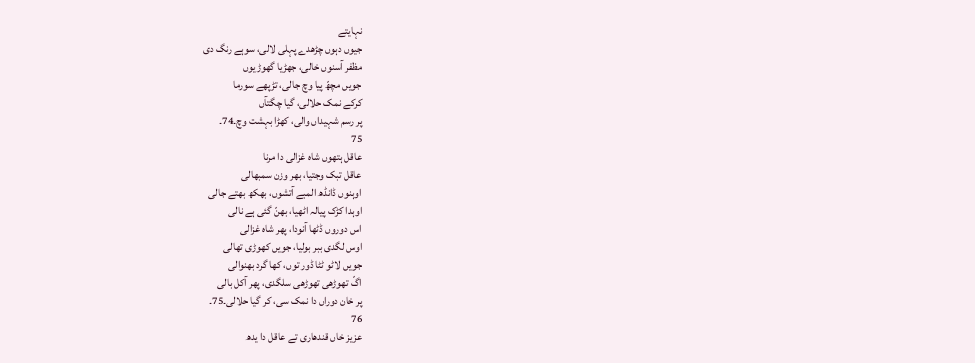نہایتے
جیوں دہوں چڑھدے پہلی لالی، سوہے رنگ دی
مظفر آسنوں خالی، جھڑیا گھوڑیوں
جویں مچھّ پیا وچ جالی، تڑپھے سورما
کرکے نمک حلالی، گیا چگتآں
پر رسم شہیداں والی، کھڑا بہشت وچ۔74۔
75
عاقل ہتھوں شاہ غزالی دا مرنا
عاقل تبک وجتیا، بھر وزن سمبھالی
اوہنوں ڈانڈھ المبے آتشوں، بھکھ بھتے جالی
اوہدا کڑک پیالہ اٹھیا، بھنّ گئی ہے نالی
اس دوروں ڈٹھا آنودا، پھر شاہ غزالی
اوس لگدی ببر بولیا، جویں کھوڑی تھالی
جویں لاٹو ٹٹا ڈور توں، کھا گرد بھنوالی
اگّ تھوڑھی تھوڑھی سلگدی، پھر آکل بالی
پر خان دوراں دا نمک سی، کر گیا حلالی۔75۔
76
عزیز خاں قندھاری تے عاقل دا یدھ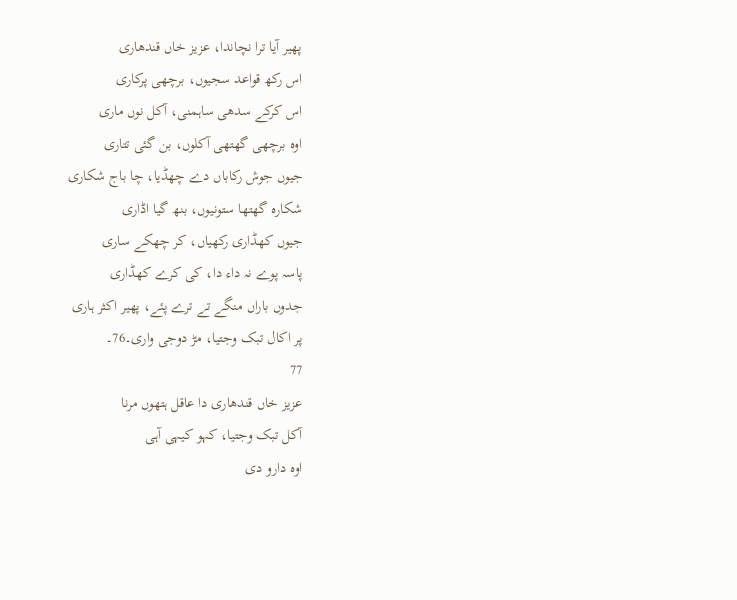پھیر آیا ترا نچاندا، عزیز خاں قندھاری
اس رکھ قواعد سجیوں، برچھی پرکاری
اس کرکے سدھی ساہمنی، آکل نوں ماری
اوہ برچھی گھتھی آکلوں، بن گئی تتاری
جیوں جوش رکاباں دے چھڈیا، چا باج شکاری
شکارہ گھتھا ستونیوں، بنھ گیا اڈاری
جیوں کھڈاری رکھیاں، کر چھکے ساری
پاسہ پوے نہ داء دا، کی کرے کھڈاری
جدوں باراں منگے تے ترے پئے، پھیر اکثر ہاری
پر اکال تبک وجتیا، مڑ دوجی واری۔76۔
77
عزیز خاں قندھاری دا عاقل ہتھوں مرنا
آکل تبک وجتیا، کہو کیہی آہی
اوہ دارو دی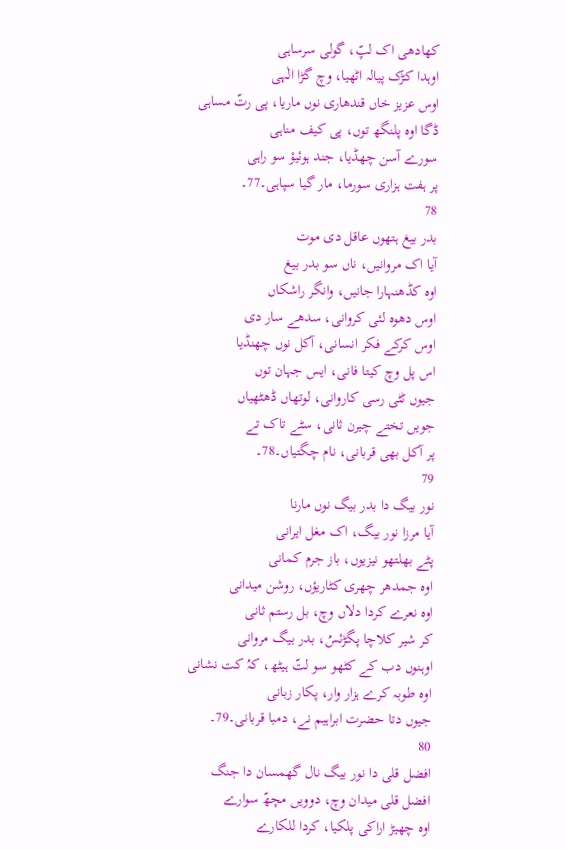کھادھی اک لپّ، گولی سرساہی
اوہدا کڑک پیالہ اٹھیا، وچ گڑا الٰہی
اوس عزیز خاں قندھاری نوں ماریا، پی رتّ مساہی
ڈگا اوہ پلنگھ توں، پی کیف مناہی
سورے آسن چھڈیا، جند ہوئیؤ سو راہی
پر ہفت ہزاری سورما، مار گیا سپاہی۔77۔
78
بدر بیغ ہتھوں عاقل دی موت
آیا اک مروانیں، ناں سو بدر بیغ
اوہ کڈھنہارا جانیں، وانگر راشکاں
اوس دھوہ لئی کروانی، سدھے سار دی
اوس کرکے فکر انسانی، آکل نوں چھنڈیا
اس پل وچ کیتا فانی، ایس جہان توں
جیوں ٹٹی رسی کاروانی، لوتھاں ڈھٹھیاں
جویں تختے چیرن ثانی، سٹے تاک تے
پر آکل بھی قربانی، نام چگتیاں۔78۔
79
نور بیگ دا بدر بیگ نوں مارنا
آیا مرزا نور بیگ، اک مغل ایرانی
پٹے بھلتھو نیزیوں، باز جرم کمانی
اوہ جمدھر چھری کٹاریؤں، روشن میدانی
اوہ نعرے کردا دلاں وچ، بل رستم ثانی
کر شیر کلاچا پگڑئسُ، بدر بیگ مروانی
اوہنوں دب کے کٹھو سو لتّ ہیٹھ، کہُ کت نشانی
اوہ طوبہ کرے ہزار وار، پکار زبانی
جیوں دتا حضرت ابراہیم نے، دمبا قربانی۔79۔
80
افضل قلی دا نور بیگ نال گھمسان دا جنگ
افضل قلی میدان وچ، دوویں مچھّ سوارے
اوہ چھیڑ اراکی پلکیا، کردا للکارے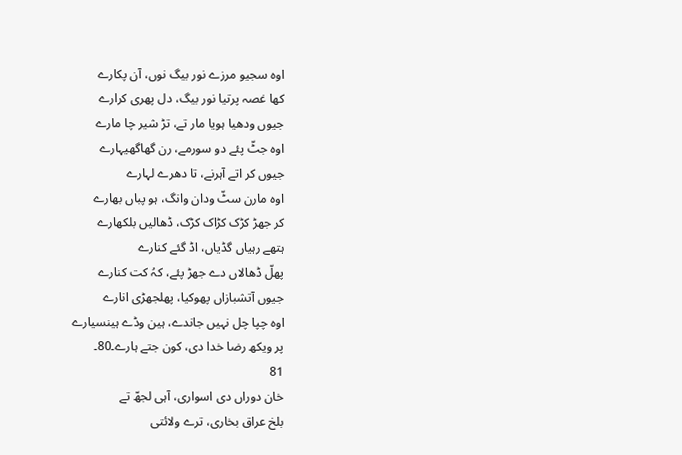اوہ سجیو مرزے نور بیگ نوں، آن پکارے
کھا غصہ پرتیا نور بیگ، دل پھری کرارے
جیوں ودھیا ہویا مار تے، تڑ شیر چا مارے
اوہ جٹّ پئے دو سورمے، رن گھاگھیہارے
جیوں کر اتے آہرنے، تا دھرے لہارے
اوہ مارن سٹّ ودان وانگ، ہو پباں بھارے
کر جھڑ کڑک کڑاک کڑک، ڈھالیں بلکھارے
ہتھے رہیاں گڈیاں، اڈ گئے کنارے
پھلّ ڈھالاں دے جھڑ پئے، کہُ کت کنارے
جیوں آتشبازاں پھوکیا، پھلجھڑی انارے
اوہ چپا چل نہیں جاندے، ہین وڈے ہینسیارے
پر ویکھ رضا خدا دی، کون جتے ہارے۔80۔
81
خان دوراں دی اسواری، آہی لجھّ تے
بلخ عراق بخاری، ترے ولائتی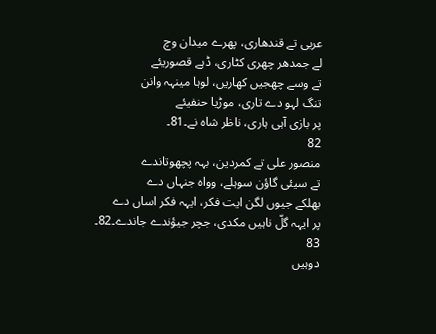عربی تے قندھاری، پھرے میدان وچ
لے جمدھر چھری کٹاری، ڈہے قصوریئے
تے وسے چھجیں کھاریں، لوہا مینہہ وانن
تنگ لہو دے تاری، موڑیا حنفیئے
پر بازی آہی ہاری، ناظر شاہ نے۔81۔
82
منصور علی تے کمردین، بہہ پچھوتاندے
تے سیئی گاؤن سوہلے، وواہ جنہاں دے
بھلکے جیوں لگن ایت فکر، ایہہ فکر اساں دے
پر ایہہ گلّ ناہیں مکدی، جچر جیؤندے جاندے۔82۔
83
دوہیں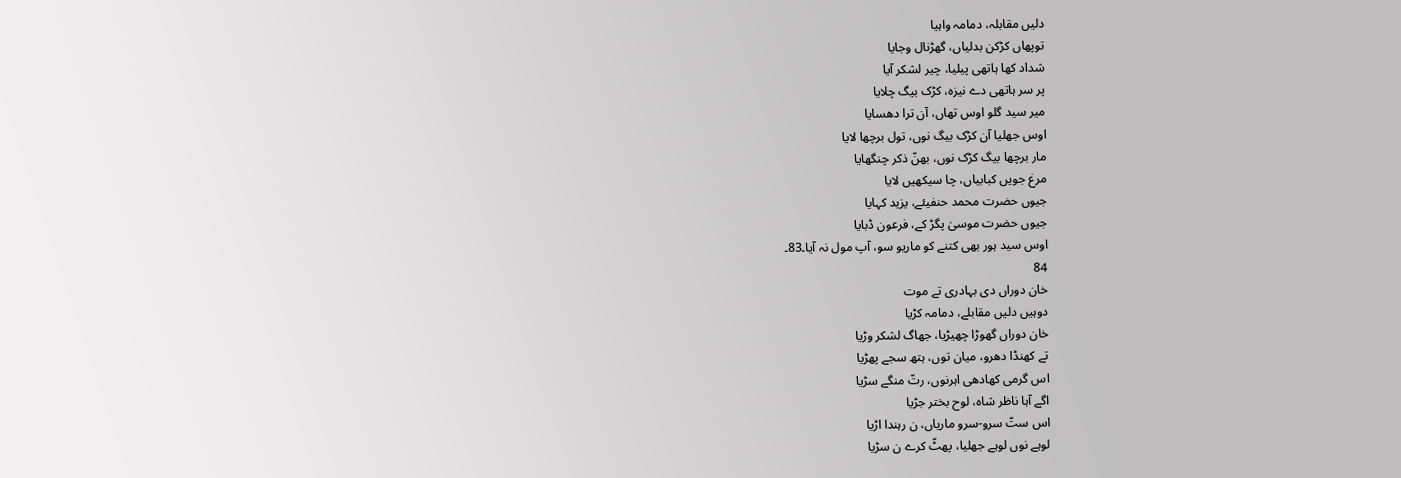دلیں مقابلہ، دمامہ واہیا
توپھاں کڑکن بدلیاں، گھڑنال وجایا
شداد کھا ہاتھی پیلیا، چیر لشکر آیا
پر سر ہاتھی دے نیزہ، کڑک بیگ چلایا
میر سید گلو اوس تھاں، آن ترا دھسایا
اوس جھلیا آن کڑک بیگ نوں، تول برچھا لایا
مار برچھا بیگ کڑک نوں، بھنّ ذکر چنگھایا
مرغ جویں کبابیاں، چا سیکھیں لایا
جیوں حضرت محمد حنفیئے، یزید کہایا
جیوں حضرت موسیٰ پگڑ کے، فرعون ڈبایا
اوس سید ہور بھی کتنے کو ماریو سو، آپ مول نہ آیا۔83۔
84
خان دوراں دی بہادری تے موت
دوہیں دلیں مقابلے، دمامہ کڑیا
خان دوراں گھوڑا چھیڑیا، جھاگ لشکر وڑیا
تے کھنڈا دھرو، میان توں، ہتھ سجے پھڑیا
اس گرمی کھادھی اہرنوں، رتّ منگے سڑیا
اگے آہا ناظر شاہ، لوح بختر جڑیا
اس ستّ سرو-سرو ماریاں، ن رہندا اڑیا
لوہے نوں لوہے جھلیا، پھٹّ کرے ن سڑیا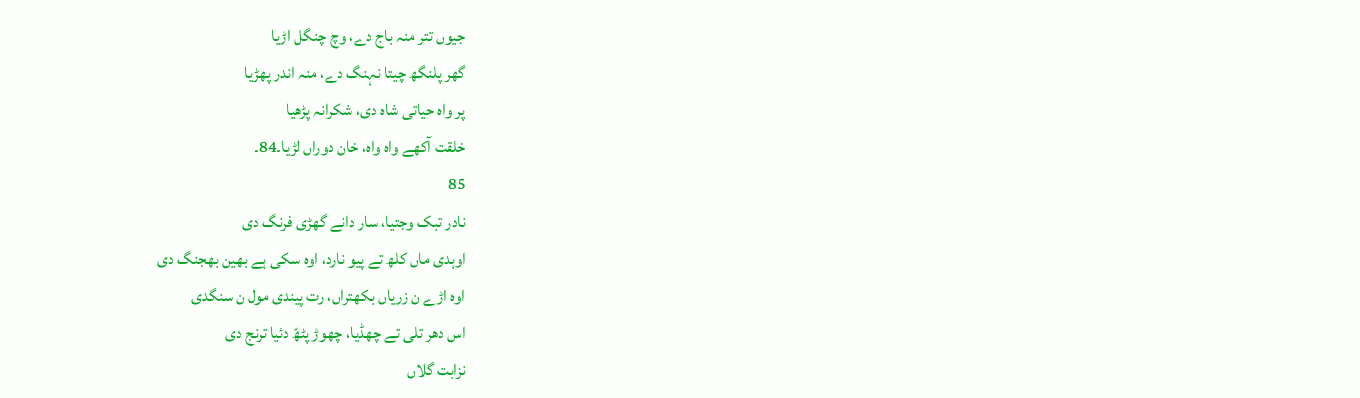جیوں تتر منہ باج دے، وچ چنگل اڑیا
گھر پلنگھ چیتا نہنگ دے، منہ اندر پھڑیا
پر واہ حیاتی شاہ دی، شکرانہ پڑھیا
خلقت آکھے واہ واہ، خان دوراں لڑیا۔84۔
85
نادر تبک وجتیا، سار دانے گھڑی فرنگ دی
اوہدی ماں کلھ تے پیو نارد، اوہ سکی ہے بھین بھجنگ دی
اوہ اڑے ن زریاں بکھتراں، رت پیندی مول ن سنگدی
اس دھر تلی تے چھڈیا، چھوڑ پٹھّ دئیا ترنج دی
نزابت گلاں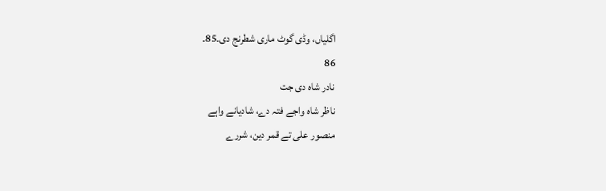اگلیاں، وڈی گوٹ ماری شطرنج دی۔85۔
86
نادر شاہ دی جت
ناظر شاہ واجے فتہ دے، شادیانے واہے
منصور علی تے قمر دین، شررے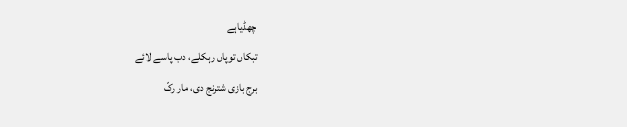چھڈیاہے
تبکاں توپاں رہکلے، دب پاسے لائے
برج بازی شترنج دی، مار رکّ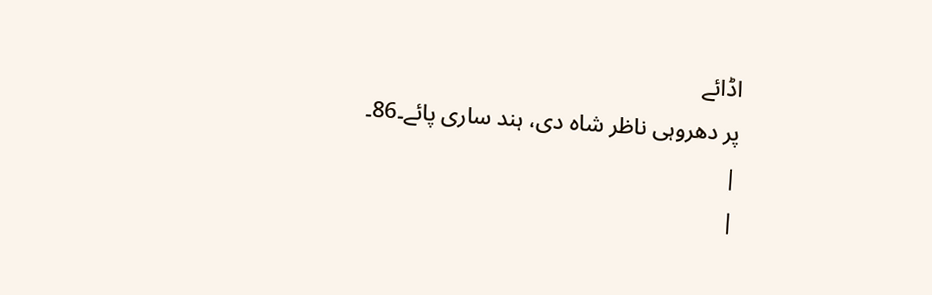اڈائے
پر دھروہی ناظر شاہ دی، ہند ساری پائے۔86۔
|
|